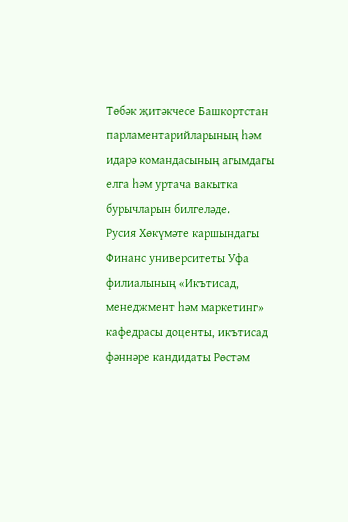Төбәк җитәкчесе Башкортстан парламентарийларының һәм идарә командасының агымдагы елга һәм уртача вакытка бурычларын билгеләде.
Русия Хөкүмәте каршындагы Финанс университеты Уфа филиалының «Икътисад, менеджмент һәм маркетинг» кафедрасы доценты, икътисад фәннәре кандидаты Рөстәм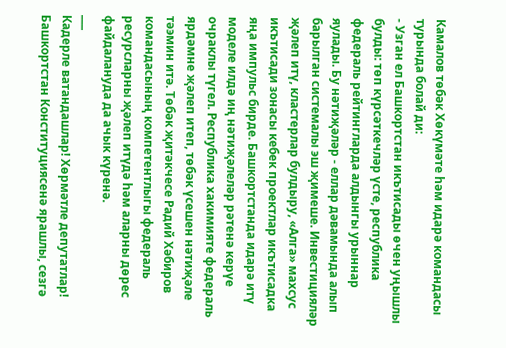Камалов төбәк Хөкүмәте һәм идарә командасы турында болай ди:
- Узган ел Башкортстан икътисады өчен уңышлы булды: төп күрсәткечләр үсте, республика федераль рейтингларда алдынгы урыннар яулады. Бу нәтиҗәләр - еллар дәвамында алып барылган системалы эш җимеше. Инвестицияләр җәлеп итү, кластерлар булдыру, «Алга» махсус икътисади зонасы кебек проектлар икътисадка яңа импульс бирде. Башкортстанда идарә итү моделе илдә иң нәтиҗәлеләр рәтенә керүе очраклы түгел. Республика хакимияте федераль ярдәмне җәлеп итеп, төбәк үсешен нәтиҗәле тәэмин итә. Төбәк җитәкчесе Радий Хәбиров командасының компетентлыгы федераль ресурсларны җәлеп итүдә һәм аларны дөрес файдалануда да ачык күренә.
___
Кадерле ватандашлар! Хөрмәтле депутатлар! Башкортстан Конституциясенә ярашлы, сезгә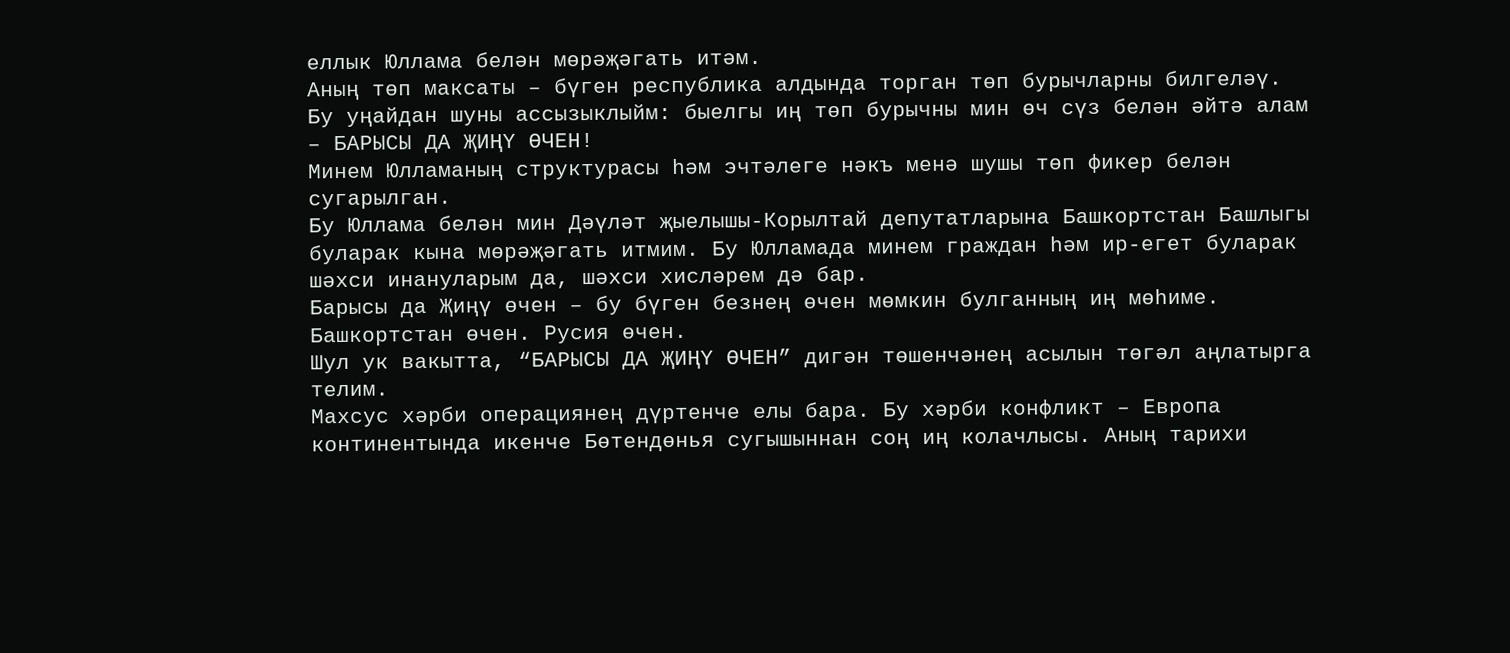еллык Юллама белән мөрәҗәгать итәм.
Аның төп максаты – бүген республика алдында торган төп бурычларны билгеләү. Бу уңайдан шуны ассызыклыйм: быелгы иң төп бурычны мин өч сүз белән әйтә алам – БАРЫСЫ ДА ҖИҢҮ ӨЧЕН!
Минем Юлламаның структурасы һәм эчтәлеге нәкъ менә шушы төп фикер белән сугарылган.
Бу Юллама белән мин Дәүләт җыелышы-Корылтай депутатларына Башкортстан Башлыгы буларак кына мөрәҗәгать итмим. Бу Юлламада минем граждан һәм ир-егет буларак шәхси инануларым да, шәхси хисләрем дә бар.
Барысы да Җиңү өчен – бу бүген безнең өчен мөмкин булганның иң мөһиме. Башкортстан өчен. Русия өчен.
Шул ук вакытта, “БАРЫСЫ ДА ҖИҢҮ ӨЧЕН” дигән төшенчәнең асылын төгәл аңлатырга телим.
Махсус хәрби операциянең дүртенче елы бара. Бу хәрби конфликт – Европа континентында икенче Бөтендөнья сугышыннан соң иң колачлысы. Аның тарихи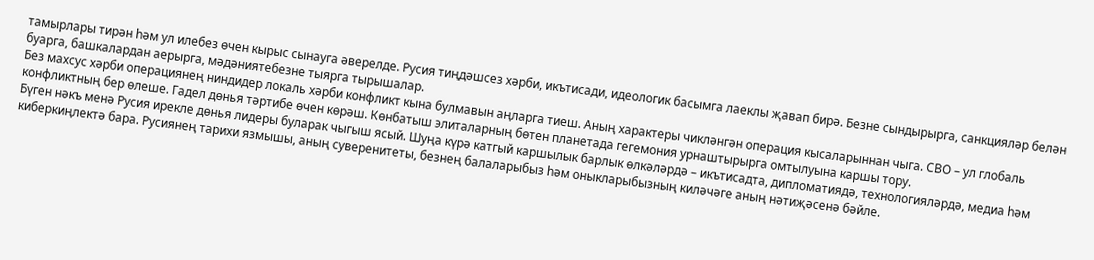тамырлары тирән һәм ул илебез өчен кырыс сынауга әверелде. Русия тиңдәшсез хәрби, икътисади, идеологик басымга лаеклы җавап бирә. Безне сындырырга, санкцияләр белән буарга, башкалардан аерырга, мәдәниятебезне тыярга тырышалар.
Без махсус хәрби операциянең ниндидер локаль хәрби конфликт кына булмавын аңларга тиеш. Аның характеры чикләнгән операция кысаларыннан чыга. СВО – ул глобаль конфликтның бер өлеше. Гадел дөнья тәртибе өчен көрәш. Көнбатыш элиталарның бөтен планетада гегемония урнаштырырга омтылуына каршы тору.
Бүген нәкъ менә Русия ирекле дөнья лидеры буларак чыгыш ясый. Шуңа күрә катгый каршылык барлык өлкәләрдә – икътисадта, дипломатиядә, технологияләрдә, медиа һәм киберкиңлектә бара. Русиянең тарихи язмышы, аның суверенитеты, безнең балаларыбыз һәм оныкларыбызның киләчәге аның нәтиҗәсенә бәйле.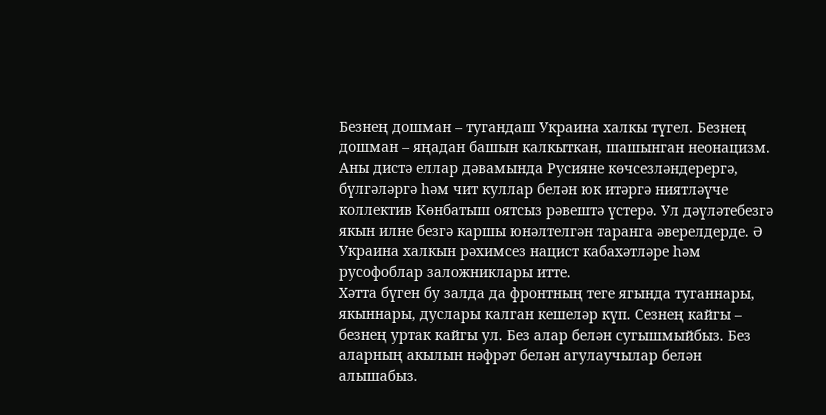Безнең дошман – тугандаш Украина халкы түгел. Безнең дошман – яңадан башын калкыткан, шашынган неонацизм. Аны дистә еллар дәвамында Русияне көчсезләндерергә, бүлгәләргә һәм чит куллар белән юк итәргә ниятләүче коллектив Көнбатыш оятсыз рәвештә үстерә. Ул дәүләтебезгә якын илне безгә каршы юнәлтелгән таранга әверелдерде. Ә Украина халкын рәхимсез нацист кабахәтләре һәм русофоблар заложниклары итте.
Хәтта бүген бу залда да фронтның теге ягында туганнары, якыннары, дуслары калган кешеләр күп. Сезнең кайгы – безнең уртак кайгы ул. Без алар белән сугышмыйбыз. Без аларның акылын нәфрәт белән агулаучылар белән алышабыз.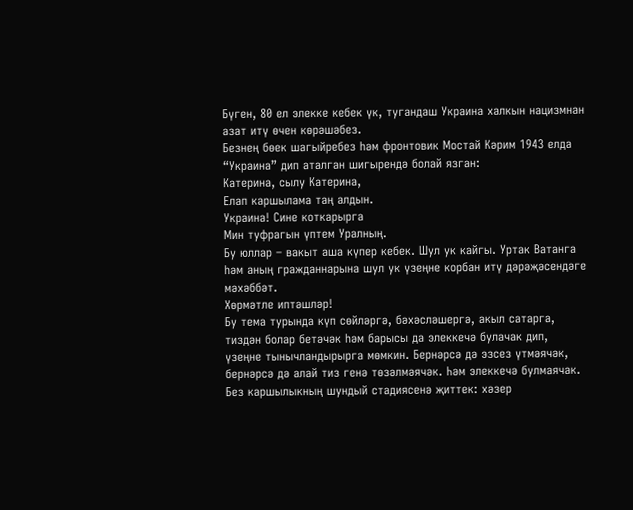Бүген, 80 ел элекке кебек үк, тугандаш Украина халкын нацизмнан азат итү өчен көрәшәбез.
Безнең бөек шагыйребез һәм фронтовик Мостай Кәрим 1943 елда “Украина” дип аталган шигырендә болай язган:
Катерина, сылу Катерина,
Елап каршылама таң алдын.
Украина! Сине коткарырга
Мин туфрагын үптем Уралның.
Бу юллар – вакыт аша күпер кебек. Шул ук кайгы. Уртак Ватанга һәм аның гражданнарына шул ук үзеңне корбан итү дәрәҗәсендәге мәхәббәт.
Хөрмәтле иптәшләр!
Бу тема турында күп сөйләргә, бәхәсләшергә, акыл сатарга, тиздән болар бетәчәк һәм барысы да элеккечә булачак дип, үзеңне тынычландырырга мөмкин. Бернәрсә дә эзсез үтмәячәк, бернәрсә дә алай тиз генә төзәлмәячәк. Һәм элеккечә булмаячак. Без каршылыкның шундый стадиясенә җиттек: хәзер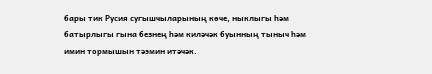бары тик Русия сугышчыларының көче, ныклыгы һәм батырлыгы гына безнең һәм киләчәк буынның тыныч һәм имин тормышын тәэмин итәчәк.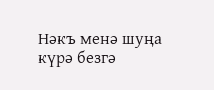Нәкъ менә шуңа күрә безгә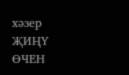хәзер ҖИҢҮ ӨЧЕН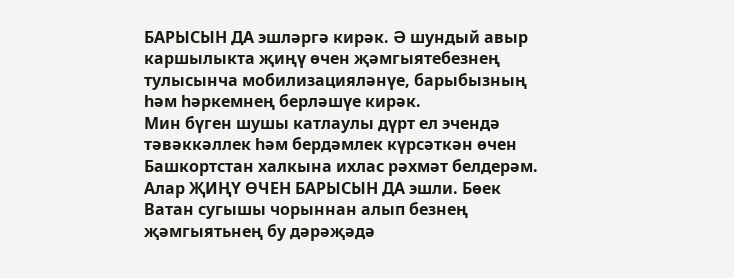БАРЫСЫН ДА эшләргә кирәк. Ә шундый авыр каршылыкта җиңү өчен җәмгыятебезнең тулысынча мобилизацияләнүе, барыбызның һәм һәркемнең берләшүе кирәк.
Мин бүген шушы катлаулы дүрт ел эчендә тәвәккәллек һәм бердәмлек күрсәткән өчен Башкортстан халкына ихлас рәхмәт белдерәм. Алар ҖИҢҮ ӨЧЕН БАРЫСЫН ДА эшли. Бөек Ватан сугышы чорыннан алып безнең җәмгыятьнең бу дәрәҗәдә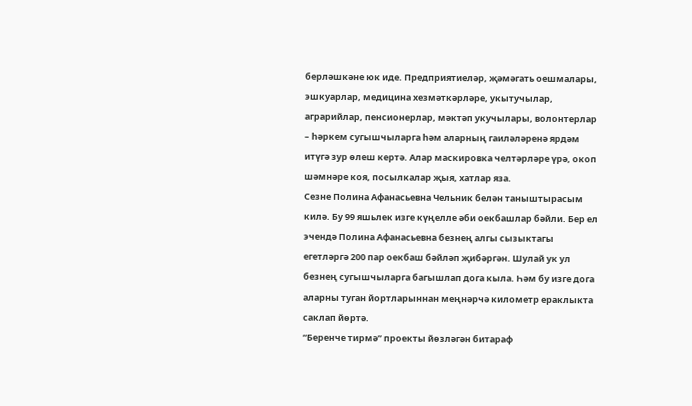берләшкәне юк иде. Предприятиеләр, җәмәгать оешмалары, эшкуарлар, медицина хезмәткәрләре, укытучылар, аграрийлар, пенсионерлар, мәктәп укучылары, волонтерлар – һәркем сугышчыларга һәм аларның гаиләләренә ярдәм итүгә зур өлеш кертә. Алар маскировка челтәрләре үрә, окоп шәмнәре коя, посылкалар җыя, хатлар яза.
Сезне Полина Афанасьевна Чельник белән таныштырасым килә. Бу 99 яшьлек изге күңелле әби оекбашлар бәйли. Бер ел эчендә Полина Афанасьевна безнең алгы сызыктагы егетләргә 200 пар оекбаш бәйләп җибәргән. Шулай ук ул безнең сугышчыларга багышлап дога кыла. Һәм бу изге дога аларны туган йортларыннан меңнәрчә километр ераклыкта саклап йөртә.
“Беренче тирмә” проекты йөзләгән битараф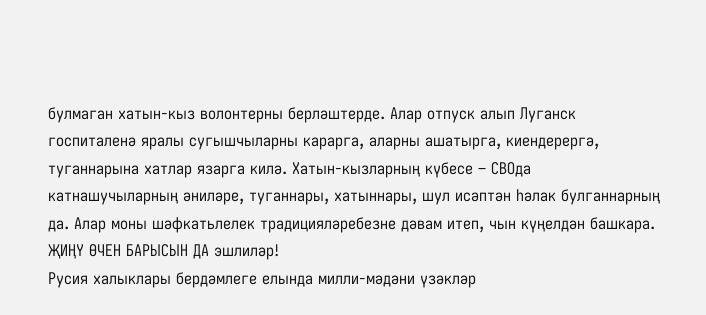булмаган хатын-кыз волонтерны берләштерде. Алар отпуск алып Луганск госпиталенә яралы сугышчыларны карарга, аларны ашатырга, киендерергә, туганнарына хатлар язарга килә. Хатын-кызларның күбесе – СВОда катнашучыларның әниләре, туганнары, хатыннары, шул исәптән һәлак булганнарның да. Алар моны шәфкатьлелек традицияләребезне дәвам итеп, чын күңелдән башкара. ҖИҢҮ ӨЧЕН БАРЫСЫН ДА эшлиләр!
Русия халыклары бердәмлеге елында милли-мәдәни үзәкләр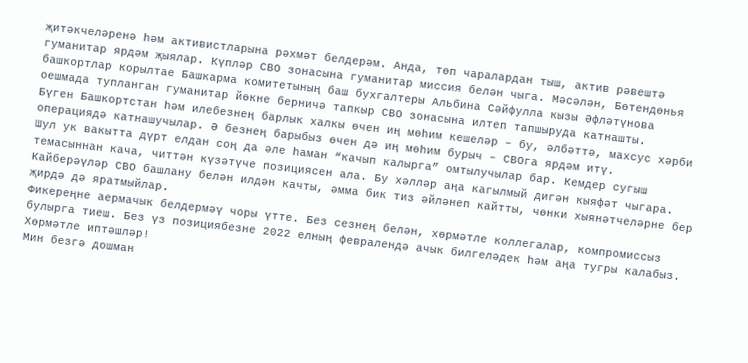җитәкчеләренә һәм активистларына рәхмәт белдерәм. Анда, төп чаралардан тыш, актив рәвештә гуманитар ярдәм җыялар. Күпләр СВО зонасына гуманитар миссия белән чыга. Мәсәлән, Бөтендөнья башкортлар корылтае Башкарма комитетының баш бухгалтеры Альбина Сәйфулла кызы Әфләтүнова оешмада тупланган гуманитар йөкне берничә тапкыр СВО зонасына илтеп тапшыруда катнашты.
Бүген Башкортстан һәм илебезнең барлык халкы өчен иң мөһим кешеләр – бу, әлбәттә, махсус хәрби операциядә катнашучылар. Ә безнең барыбыз өчен дә иң мөһим бурыч – СВОга ярдәм итү.
Шул ук вакытта дүрт елдан соң да әле һаман “качып калырга” омтылучылар бар. Кемдер сугыш темасыннан кача, читтән күзәтүче позициясен ала. Бу хәлләр аңа кагылмый дигән кыяфәт чыгара. Кайберәүләр СВО башлану белән илдән качты, әмма бик тиз әйләнеп кайтты, чөнки хыянәтчеләрне бер җирдә дә яратмыйлар.
Фикереңне аермачык белдермәү чоры үтте. Без сезнең белән, хөрмәтле коллегалар, компромиссыз булырга тиеш. Без үз позициябезне 2022 елның февралендә ачык билгеләдек һәм аңа тугры калабыз.
Хөрмәтле иптәшләр!
Мин безгә дошман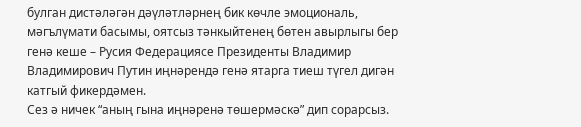булган дистәләгән дәүләтләрнең бик көчле эмоциональ, мәгълүмати басымы, оятсыз тәнкыйтенең бөтен авырлыгы бер генә кеше – Русия Федерациясе Президенты Владимир Владимирович Путин иңнәрендә генә ятарга тиеш түгел дигән катгый фикердәмен.
Сез ә ничек “аның гына иңнәренә төшермәскә” дип сорарсыз.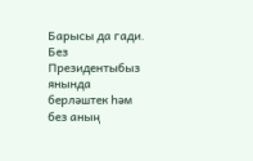Барысы да гади. Без Президентыбыз янында берләштек һәм без аның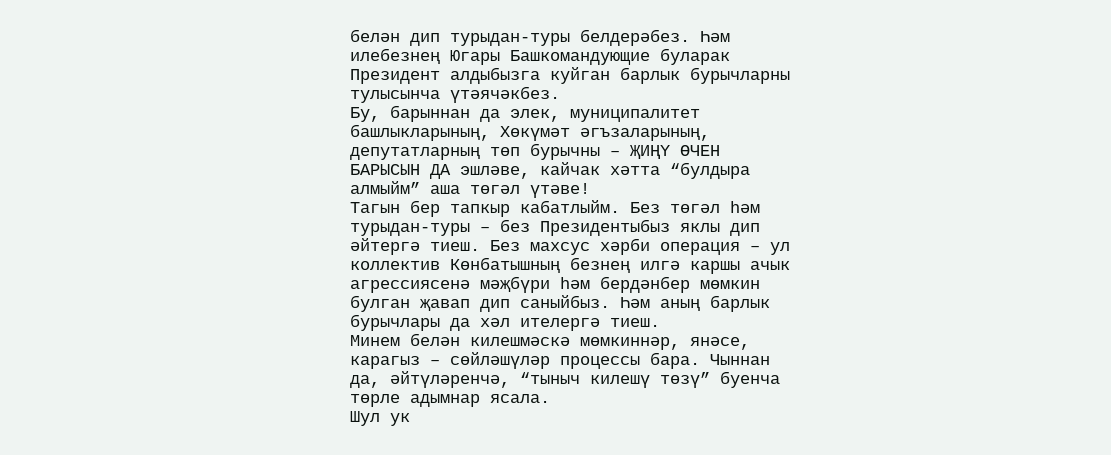белән дип турыдан-туры белдерәбез. Һәм илебезнең Югары Башкомандующие буларак Президент алдыбызга куйган барлык бурычларны тулысынча үтәячәкбез.
Бу, барыннан да элек, муниципалитет башлыкларының, Хөкүмәт әгъзаларының, депутатларның төп бурычны – ҖИҢҮ ӨЧЕН БАРЫСЫН ДА эшләве, кайчак хәтта “булдыра алмыйм” аша төгәл үтәве!
Тагын бер тапкыр кабатлыйм. Без төгәл һәм турыдан-туры – без Президентыбыз яклы дип әйтергә тиеш. Без махсус хәрби операция – ул коллектив Көнбатышның безнең илгә каршы ачык агрессиясенә мәҗбүри һәм бердәнбер мөмкин булган җавап дип саныйбыз. Һәм аның барлык бурычлары да хәл ителергә тиеш.
Минем белән килешмәскә мөмкиннәр, янәсе, карагыз – сөйләшүләр процессы бара. Чыннан да, әйтүләренчә, “тыныч килешү төзү” буенча төрле адымнар ясала.
Шул ук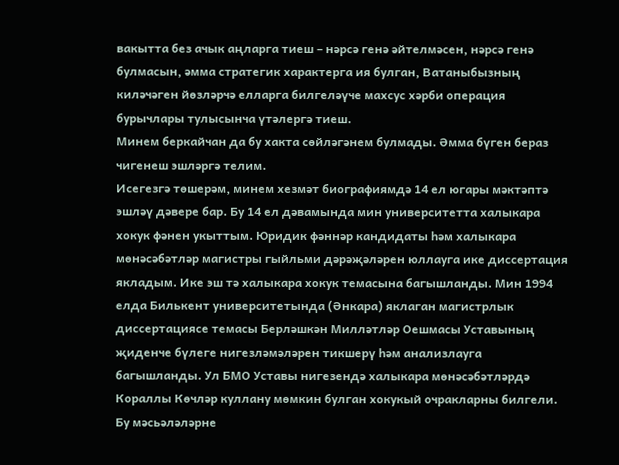вакытта без ачык аңларга тиеш – нәрсә генә әйтелмәсен, нәрсә генә булмасын, әмма стратегик характерга ия булган, Ватаныбызның киләчәген йөзләрчә елларга билгеләүче махсус хәрби операция бурычлары тулысынча үтәлергә тиеш.
Минем беркайчан да бу хакта сөйләгәнем булмады. Әмма бүген бераз чигенеш эшләргә телим.
Исегезгә төшерәм, минем хезмәт биографиямдә 14 ел югары мәктәптә эшләү дәвере бар. Бу 14 ел дәвамында мин университетта халыкара хокук фәнен укыттым. Юридик фәннәр кандидаты һәм халыкара мөнәсәбәтләр магистры гыйльми дәрәҗәләрен юллауга ике диссертация якладым. Ике эш тә халыкара хокук темасына багышланды. Мин 1994 елда Билькент университетында (Әнкара) яклаган магистрлык диссертациясе темасы Берләшкән Милләтләр Оешмасы Уставының җиденче бүлеге нигезләмәләрен тикшерү һәм анализлауга багышланды. Ул БМО Уставы нигезендә халыкара мөнәсәбәтләрдә Кораллы Көчләр куллану мөмкин булган хокукый очракларны билгели.
Бу мәсьәләләрне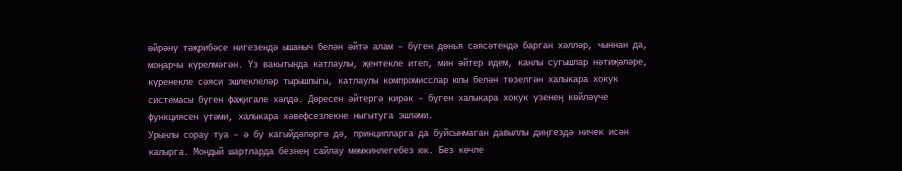өйрәнү тәҗрибәсе нигезендә ышаныч белән әйтә алам – бүген дөнья сәясәтендә барган хәлләр, чыннан да, моңарчы күрелмәгән. Үз вакытында катлаулы, җентекле итеп, мин әйтер идем, канлы сугышлар нәтиҗәләре, күренекле сәяси эшлеклеләр тырышлыгы, катлаулы компромисслар юлы белән төзелгән халыкара хокук системасы бүген фаҗигале хәлдә. Дөресен әйтергә кирәк – бүген халыкара хокук үзенең көйләүче функциясен үтәми, халыкара хәвефсезлекне ныгытуга эшләми.
Урынлы сорау туа – ә бу кагыйдәләргә дә, принципларга да буйсынмаган давыллы диңгездә ничек исән калырга. Мондый шартларда безнең сайлау мөмкинлегебез юк. Без көчле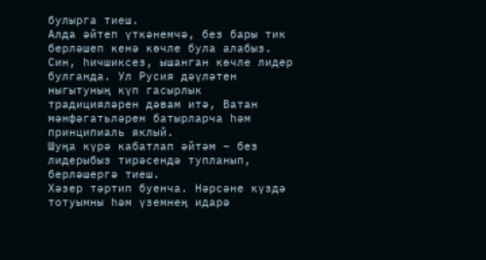булырга тиеш.
Алда әйтеп үткәнемчә, без бары тик берләшеп кенә көчле була алабыз. Син, һичшиксез, ышанган көчле лидер булганда. Ул Русия дәүләтен ныгытуның күп гасырлык традицияләрен дәвам итә, Ватан мәнфәгатьләрен батырларча һәм принципиаль яклый.
Шуңа күрә кабатлап әйтәм – без лидерыбыз тирәсендә тупланып, берләшергә тиеш.
Хәзер тәртип буенча. Нәрсәне күздә тотуымны һәм үземнең идарә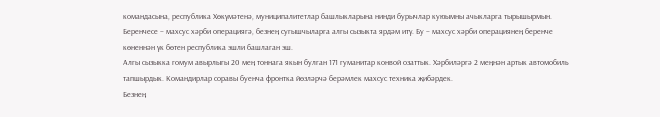командасына, республика Хөкүмәтенә, муниципалитетлар башлыкларына нинди бурычлар куюымны ачыкларга тырышырмын.
Беренчесе – махсус хәрби операциягә, безнең сугышчыларга алгы сызыкта ярдәм итү. Бу – махсус хәрби операциянең беренче көненнән үк бөтен республика эшли башлаган эш.
Алгы сызыкка гомум авырлыгы 20 мең тоннага якын булган 171 гуманитар конвой озаттык. Хәрбиләргә 2 меңнән артык автомобиль тапшырдык. Командирлар соравы буенча фронтка йөзләрчә берәмлек махсус техника җибәрдек.
Безнең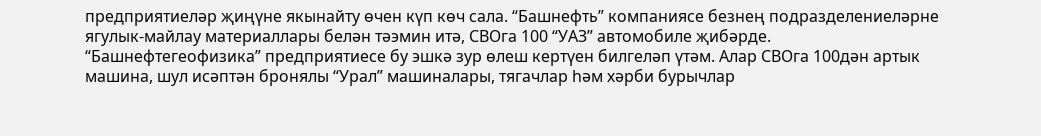предприятиеләр җиңүне якынайту өчен күп көч сала. “Башнефть” компаниясе безнең подразделениеләрне ягулык-майлау материаллары белән тәэмин итә, СВОга 100 “УАЗ” автомобиле җибәрде.
“Башнефтегеофизика” предприятиесе бу эшкә зур өлеш кертүен билгеләп үтәм. Алар СВОга 100дән артык машина, шул исәптән бронялы “Урал” машиналары, тягачлар һәм хәрби бурычлар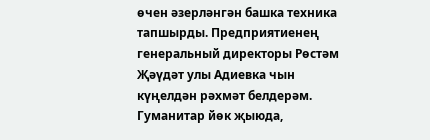өчен әзерләнгән башка техника тапшырды. Предприятиенең генеральный директоры Рөстәм Җәүдәт улы Адиевка чын күңелдән рәхмәт белдерәм.
Гуманитар йөк җыюда,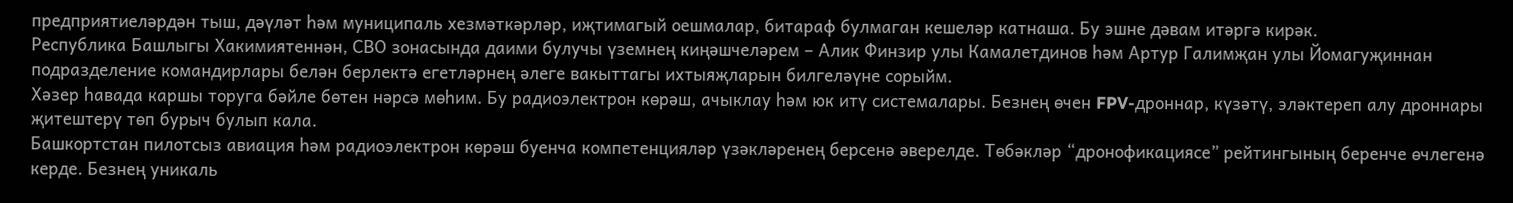предприятиеләрдән тыш, дәүләт һәм муниципаль хезмәткәрләр, иҗтимагый оешмалар, битараф булмаган кешеләр катнаша. Бу эшне дәвам итәргә кирәк.
Республика Башлыгы Хакимиятеннән, СВО зонасында даими булучы үземнең киңәшчеләрем – Алик Финзир улы Камалетдинов һәм Артур Галимҗан улы Йомагуҗиннан подразделение командирлары белән берлектә егетләрнең әлеге вакыттагы ихтыяҗларын билгеләүне сорыйм.
Хәзер һавада каршы торуга бәйле бөтен нәрсә мөһим. Бу радиоэлектрон көрәш, ачыклау һәм юк итү системалары. Безнең өчен FPV-дроннар, күзәтү, эләктереп алу дроннары җитештерү төп бурыч булып кала.
Башкортстан пилотсыз авиация һәм радиоэлектрон көрәш буенча компетенцияләр үзәкләренең берсенә әверелде. Төбәкләр “дронофикациясе” рейтингының беренче өчлегенә керде. Безнең уникаль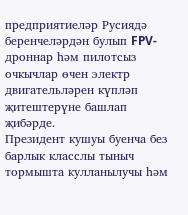предприятиеләр Русиядә беренчеләрдән булып FPV-дроннар һәм пилотсыз очкычлар өчен электр двигательләрен күпләп җитештерүне башлап җибәрде.
Президент кушуы буенча без барлык класслы тыныч тормышта кулланылучы һәм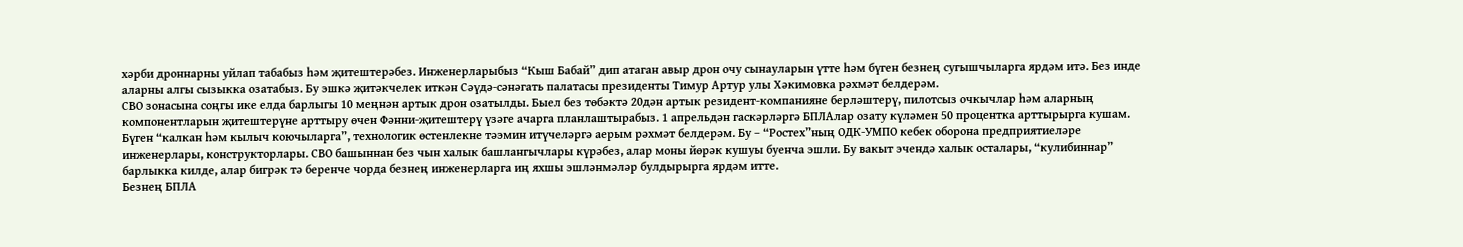хәрби дроннарны уйлап табабыз һәм җитештерәбез. Инженерларыбыз “Кыш Бабай” дип атаган авыр дрон очу сынауларын үтте һәм бүген безнең сугышчыларга ярдәм итә. Без инде аларны алгы сызыкка озатабыз. Бу эшкә җитәкчелек иткән Сәүдә-сәнәгать палатасы президенты Тимур Артур улы Хәкимовка рәхмәт белдерәм.
СВО зонасына соңгы ике елда барлыгы 10 меңнән артык дрон озатылды. Быел без төбәктә 20дән артык резидент-компанияне берләштерү, пилотсыз очкычлар һәм аларның компонентларын җитештерүне арттыру өчен Фәнни-җитештерү үзәге ачарга планлаштырабыз. 1 апрельдән гаскәрләргә БПЛАлар озату күләмен 50 процентка арттырырга кушам.
Бүген “калкан һәм кылыч коючыларга”, технологик өстенлекне тәэмин итүчеләргә аерым рәхмәт белдерәм. Бу – “Ростех”ның ОДК-УМПО кебек оборона предприятиеләре инженерлары, конструкторлары. СВО башыннан без чын халык башлангычлары күрәбез, алар моны йөрәк кушуы буенча эшли. Бу вакыт эчендә халык осталары, “кулибиннар” барлыкка килде, алар бигрәк тә беренче чорда безнең инженерларга иң яхшы эшләнмәләр булдырырга ярдәм итте.
Безнең БПЛА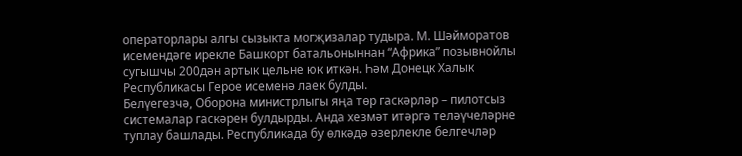операторлары алгы сызыкта могҗизалар тудыра. М. Шәйморатов исемендәге ирекле Башкорт батальоныннан “Африка” позывнойлы сугышчы 200дән артык цельне юк иткән. Һәм Донецк Халык Республикасы Герое исеменә лаек булды.
Белүегезчә, Оборона министрлыгы яңа төр гаскәрләр – пилотсыз системалар гаскәрен булдырды. Анда хезмәт итәргә теләүчеләрне туплау башлады. Республикада бу өлкәдә әзерлекле белгечләр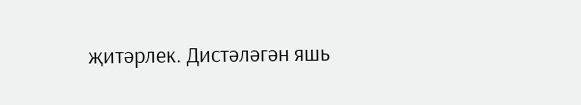җитәрлек. Дистәләгән яшь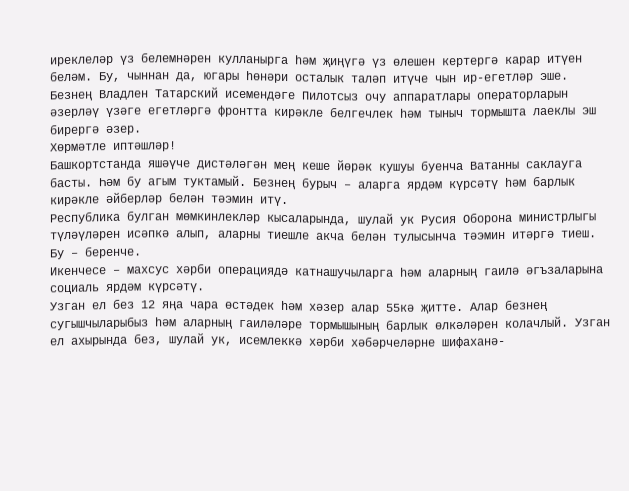иреклеләр үз белемнәрен кулланырга һәм җиңүгә үз өлешен кертергә карар итүен беләм. Бу, чыннан да, югары һөнәри осталык таләп итүче чын ир-егетләр эше. Безнең Владлен Татарский исемендәге Пилотсыз очу аппаратлары операторларын әзерләү үзәге егетләргә фронтта кирәкле белгечлек һәм тыныч тормышта лаеклы эш бирергә әзер.
Хөрмәтле иптәшләр!
Башкортстанда яшәүче дистәләгән мең кеше йөрәк кушуы буенча Ватанны саклауга басты. Һәм бу агым туктамый. Безнең бурыч – аларга ярдәм күрсәтү һәм барлык кирәкле әйберләр белән тәэмин итү.
Республика булган мөмкинлекләр кысаларында, шулай ук Русия Оборона министрлыгы түләүләрен исәпкә алып, аларны тиешле акча белән тулысынча тәэмин итәргә тиеш. Бу – беренче.
Икенчесе – махсус хәрби операциядә катнашучыларга һәм аларның гаилә әгъзаларына социаль ярдәм күрсәтү.
Узган ел без 12 яңа чара өстәдек һәм хәзер алар 55кә җитте. Алар безнең сугышчыларыбыз һәм аларның гаиләләре тормышының барлык өлкәләрен колачлый. Узган ел ахырында без, шулай ук, исемлеккә хәрби хәбәрчеләрне шифаханә-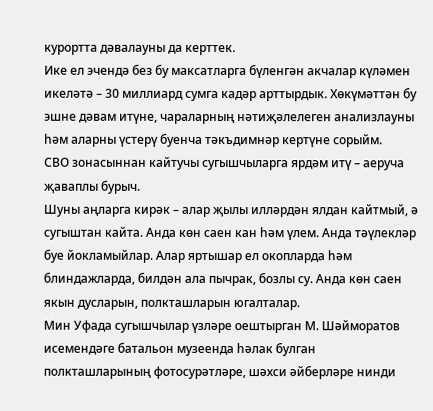курортта дәвалауны да керттек.
Ике ел эчендә без бу максатларга бүленгән акчалар күләмен икеләтә – 30 миллиард сумга кадәр арттырдык. Хөкүмәттән бу эшне дәвам итүне, чараларның нәтиҗәлелеген анализлауны һәм аларны үстерү буенча тәкъдимнәр кертүне сорыйм.
СВО зонасыннан кайтучы сугышчыларга ярдәм итү – аеруча җаваплы бурыч.
Шуны аңларга кирәк – алар җылы илләрдән ялдан кайтмый, ә сугыштан кайта. Анда көн саен кан һәм үлем. Анда тәүлекләр буе йокламыйлар. Алар яртышар ел окопларда һәм блиндажларда, билдән ала пычрак, бозлы су. Анда көн саен якын дусларын, полкташларын югалталар.
Мин Уфада сугышчылар үзләре оештырган М. Шәйморатов исемендәге батальон музеенда һәлак булган полкташларының фотосурәтләре, шәхси әйберләре нинди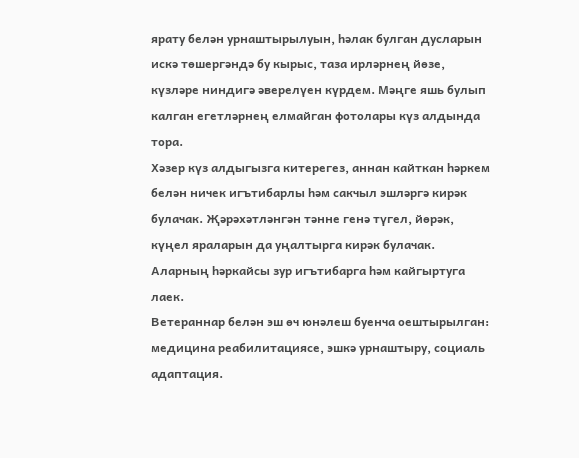ярату белән урнаштырылуын, һәлак булган дусларын искә төшергәндә бу кырыс, таза ирләрнең йөзе, күзләре ниндигә әверелүен күрдем. Мәңге яшь булып калган егетләрнең елмайган фотолары күз алдында тора.
Хәзер күз алдыгызга китерегез, аннан кайткан һәркем белән ничек игътибарлы һәм сакчыл эшләргә кирәк булачак. Җәрәхәтләнгән тәнне генә түгел, йөрәк, күңел яраларын да уңалтырга кирәк булачак. Аларның һәркайсы зур игътибарга һәм кайгыртуга лаек.
Ветераннар белән эш өч юнәлеш буенча оештырылган: медицина реабилитациясе, эшкә урнаштыру, социаль адаптация.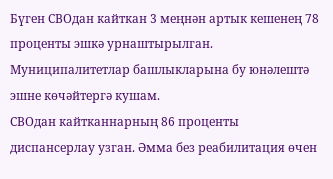Бүген СВОдан кайткан 3 меңнән артык кешенең 78 проценты эшкә урнаштырылган. Муниципалитетлар башлыкларына бу юнәлештә эшне көчәйтергә кушам.
СВОдан кайтканнарның 86 проценты диспансерлау узган. Әмма без реабилитация өчен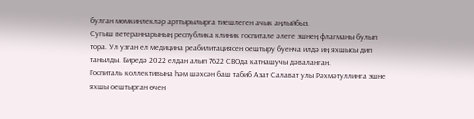булган мөмкинлекләр арттырылырга тиешлеген ачык аңлыйбыз.
Сугыш ветераннарының республика клиник госпитале әлеге эшнең флагманы булып тора. Ул узган ел медицина реабилитациясен оештыру буенча илдә иң яхшысы дип танылды. Биредә 2022 елдан алып 7622 СВОда катнашучы дәваланган.
Госпиталь коллективына һәм шәхсән баш табиб Азат Салават улы Рәхмәтуллинга эшне яхшы оештырган өчен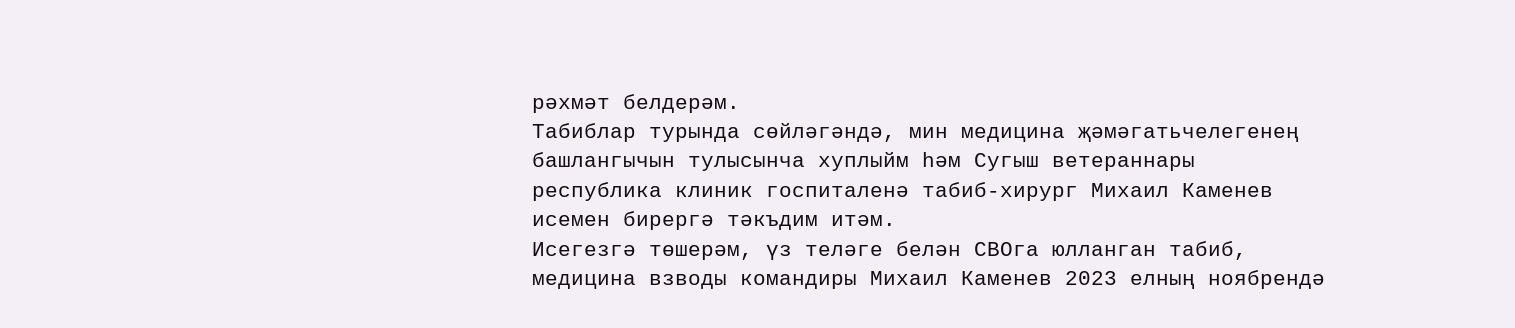рәхмәт белдерәм.
Табиблар турында сөйләгәндә, мин медицина җәмәгатьчелегенең башлангычын тулысынча хуплыйм һәм Сугыш ветераннары республика клиник госпиталенә табиб-хирург Михаил Каменев исемен бирергә тәкъдим итәм.
Исегезгә төшерәм, үз теләге белән СВОга юлланган табиб, медицина взводы командиры Михаил Каменев 2023 елның ноябрендә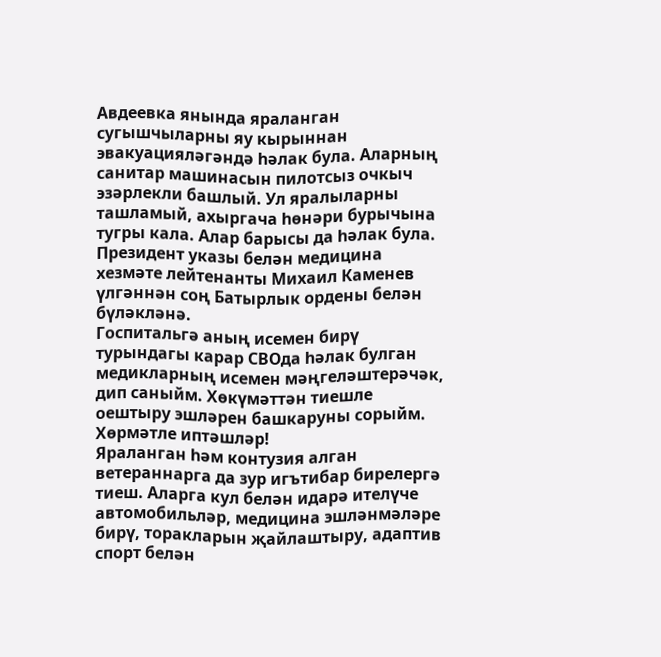Авдеевка янында яраланган сугышчыларны яу кырыннан эвакуацияләгәндә һәлак була. Аларның санитар машинасын пилотсыз очкыч эзәрлекли башлый. Ул яралыларны ташламый, ахыргача һөнәри бурычына тугры кала. Алар барысы да һәлак була. Президент указы белән медицина хезмәте лейтенанты Михаил Каменев үлгәннән соң Батырлык ордены белән бүләкләнә.
Госпитальгә аның исемен бирү турындагы карар СВОда һәлак булган медикларның исемен мәңгеләштерәчәк, дип саныйм. Хөкүмәттән тиешле оештыру эшләрен башкаруны сорыйм.
Хөрмәтле иптәшләр!
Яраланган һәм контузия алган ветераннарга да зур игътибар бирелергә тиеш. Аларга кул белән идарә ителүче автомобильләр, медицина эшләнмәләре бирү, торакларын җайлаштыру, адаптив спорт белән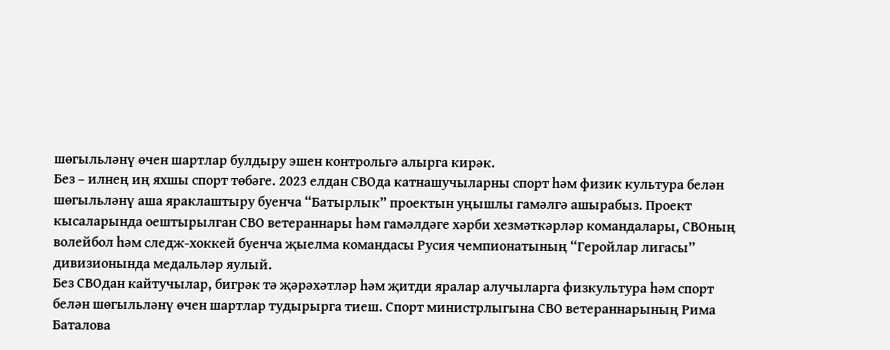шөгыльләнү өчен шартлар булдыру эшен контрольгә алырга кирәк.
Без – илнең иң яхшы спорт төбәге. 2023 елдан СВОда катнашучыларны спорт һәм физик культура белән шөгыльләнү аша яраклаштыру буенча “Батырлык” проектын уңышлы гамәлгә ашырабыз. Проект кысаларында оештырылган СВО ветераннары һәм гамәлдәге хәрби хезмәткәрләр командалары, СВОның волейбол һәм следж-хоккей буенча җыелма командасы Русия чемпионатының “Геройлар лигасы” дивизионында медальләр яулый.
Без СВОдан кайтучылар, бигрәк тә җәрәхәтләр һәм җитди яралар алучыларга физкультура һәм спорт белән шөгыльләнү өчен шартлар тудырырга тиеш. Спорт министрлыгына СВО ветераннарының Рима Баталова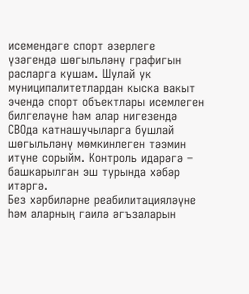исемендәге спорт әзерлеге үзәгендә шөгыльләнү графигын расларга кушам. Шулай ук муниципалитетлардан кыска вакыт эчендә спорт объектлары исемлеген билгеләүне һәм алар нигезендә СВОда катнашучыларга бушлай шөгыльләнү мөмкинлеген тәэмин итүне сорыйм. Контроль идарәгә – башкарылган эш турында хәбәр итәргә.
Без хәрбиләрне реабилитацияләүне һәм аларның гаилә әгъзаларын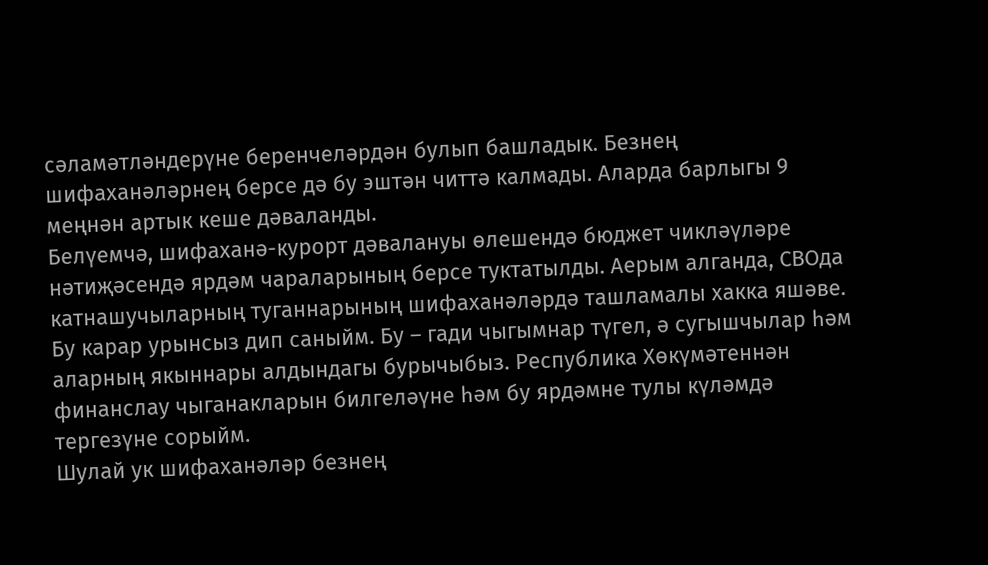сәламәтләндерүне беренчеләрдән булып башладык. Безнең шифаханәләрнең берсе дә бу эштән читтә калмады. Аларда барлыгы 9 меңнән артык кеше дәваланды.
Белүемчә, шифаханә-курорт дәвалануы өлешендә бюджет чикләүләре нәтиҗәсендә ярдәм чараларының берсе туктатылды. Аерым алганда, СВОда катнашучыларның туганнарының шифаханәләрдә ташламалы хакка яшәве. Бу карар урынсыз дип саныйм. Бу – гади чыгымнар түгел, ә сугышчылар һәм аларның якыннары алдындагы бурычыбыз. Республика Хөкүмәтеннән финанслау чыганакларын билгеләүне һәм бу ярдәмне тулы күләмдә тергезүне сорыйм.
Шулай ук шифаханәләр безнең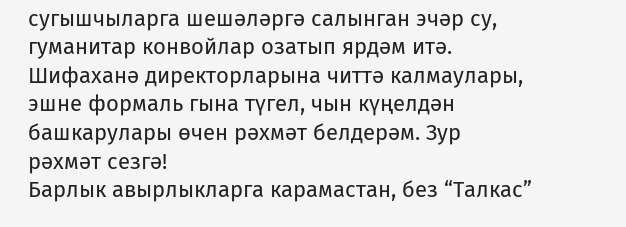сугышчыларга шешәләргә салынган эчәр су, гуманитар конвойлар озатып ярдәм итә. Шифаханә директорларына читтә калмаулары, эшне формаль гына түгел, чын күңелдән башкарулары өчен рәхмәт белдерәм. Зур рәхмәт сезгә!
Барлык авырлыкларга карамастан, без “Талкас”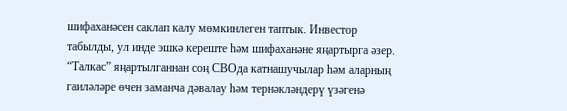шифаханәсен саклап калу мөмкинлеген таптык. Инвестор табылды, ул инде эшкә кереште һәм шифаханәне яңартырга әзер. “Талкас” яңартылганнан соң СВОда катнашучылар һәм аларның гаиләләре өчен заманча дәвалау һәм тернәкләндерү үзәгенә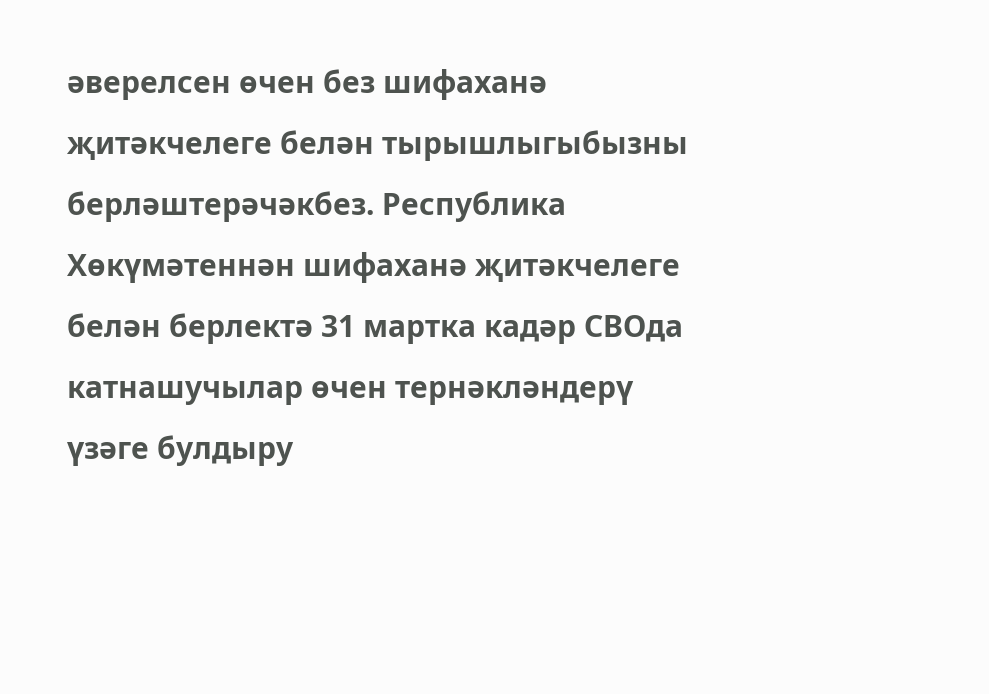әверелсен өчен без шифаханә җитәкчелеге белән тырышлыгыбызны берләштерәчәкбез. Республика Хөкүмәтеннән шифаханә җитәкчелеге белән берлектә 31 мартка кадәр СВОда катнашучылар өчен тернәкләндерү үзәге булдыру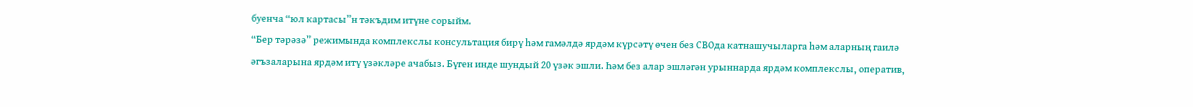буенча “юл картасы”н тәкъдим итүне сорыйм.
“Бер тәрәзә” режимында комплекслы консультация бирү һәм гамәлдә ярдәм күрсәтү өчен без СВОда катнашучыларга һәм аларның гаилә әгъзаларына ярдәм итү үзәкләре ачабыз. Бүген инде шундый 20 үзәк эшли. Һәм без алар эшләгән урыннарда ярдәм комплекслы, оператив,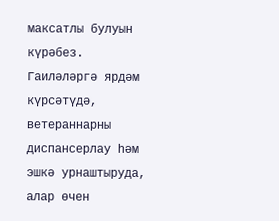максатлы булуын күрәбез. Гаиләләргә ярдәм күрсәтүдә, ветераннарны диспансерлау һәм эшкә урнаштыруда, алар өчен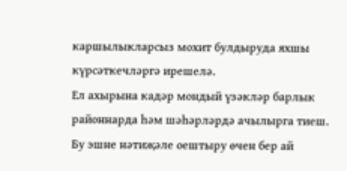каршылыкларсыз мохит булдыруда яхшы күрсәткечләргә ирешелә.
Ел ахырына кадәр мондый үзәкләр барлык районнарда һәм шәһәрләрдә ачылырга тиеш. Бу эшне нәтиҗәле оештыру өчен бер ай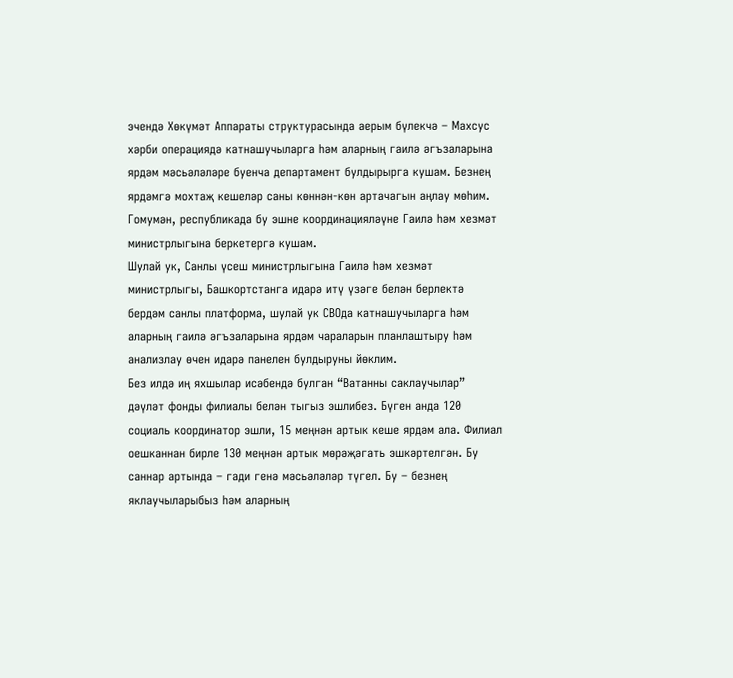эчендә Хөкүмәт Аппараты структурасында аерым бүлекчә – Махсус хәрби операциядә катнашучыларга һәм аларның гаилә әгъзаларына ярдәм мәсьәләләре буенча департамент булдырырга кушам. Безнең ярдәмгә мохтаҗ кешеләр саны көннән-көн артачагын аңлау мөһим.
Гомумән, республикада бу эшне координацияләүне Гаилә һәм хезмәт министрлыгына беркетергә кушам.
Шулай ук, Санлы үсеш министрлыгына Гаилә һәм хезмәт министрлыгы, Башкортстанга идарә итү үзәге белән берлектә бердәм санлы платформа, шулай ук СВОда катнашучыларга һәм аларның гаилә әгъзаларына ярдәм чараларын планлаштыру һәм анализлау өчен идарә панелен булдыруны йөклим.
Без илдә иң яхшылар исәбендә булган “Ватанны саклаучылар” дәүләт фонды филиалы белән тыгыз эшлибез. Бүген анда 120 социаль координатор эшли, 15 меңнән артык кеше ярдәм ала. Филиал оешканнан бирле 130 меңнән артык мөрәҗәгать эшкәртелгән. Бу саннар артында – гади генә мәсьәләләр түгел. Бу – безнең яклаучыларыбыз һәм аларның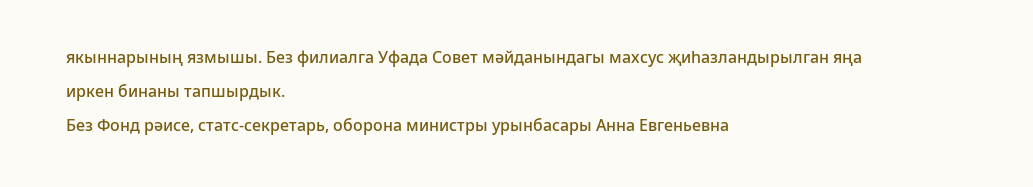якыннарының язмышы. Без филиалга Уфада Совет мәйданындагы махсус җиһазландырылган яңа иркен бинаны тапшырдык.
Без Фонд рәисе, статс-секретарь, оборона министры урынбасары Анна Евгеньевна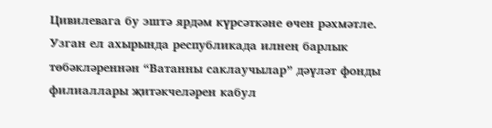Цивилевага бу эштә ярдәм күрсәткәне өчен рәхмәтле. Узган ел ахырында республикада илнең барлык төбәкләреннән “Ватанны саклаучылар” дәүләт фонды филиаллары җитәкчеләрен кабул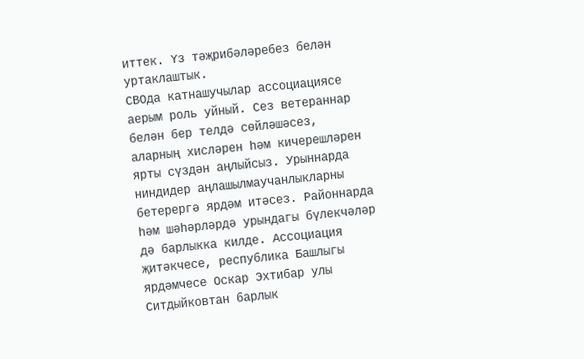иттек. Үз тәҗрибәләребез белән уртаклаштык.
СВОда катнашучылар ассоциациясе аерым роль уйный. Сез ветераннар белән бер телдә сөйләшәсез, аларның хисләрен һәм кичерешләрен ярты сүздән аңлыйсыз. Урыннарда ниндидер аңлашылмаучанлыкларны бетерергә ярдәм итәсез. Районнарда һәм шәһәрләрдә урындагы бүлекчәләр дә барлыкка килде. Ассоциация җитәкчесе, республика Башлыгы ярдәмчесе Оскар Эхтибар улы Ситдыйковтан барлык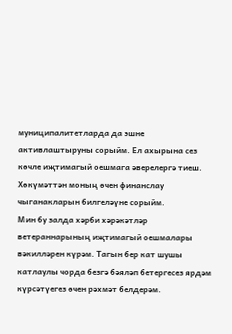муниципалитетларда да эшне активлаштыруны сорыйм. Ел ахырына сез көчле иҗтимагый оешмага әверелергә тиеш. Хөкүмәттән моның өчен финанслау чыганакларын билгеләүне сорыйм.
Мин бу залда хәрби хәрәкәтләр ветераннарының иҗтимагый оешмалары вәкилләрен күрәм. Тагын бер кат шушы катлаулы чорда безгә бәяләп бетергесез ярдәм күрсәтүегез өчен рәхмәт белдерәм.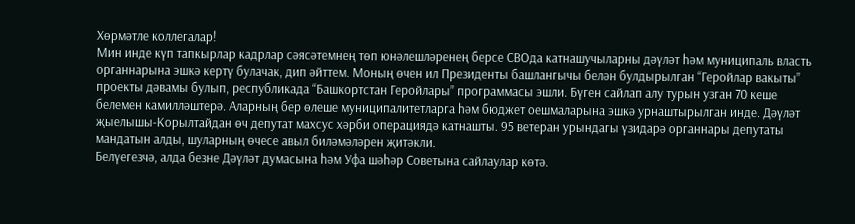Хөрмәтле коллегалар!
Мин инде күп тапкырлар кадрлар сәясәтемнең төп юнәлешләренең берсе СВОда катнашучыларны дәүләт һәм муниципаль власть органнарына эшкә кертү булачак, дип әйттем. Моның өчен ил Президенты башлангычы белән булдырылган “Геройлар вакыты” проекты дәвамы булып, республикада “Башкортстан Геройлары” программасы эшли. Бүген сайлап алу турын узган 70 кеше белемен камилләштерә. Аларның бер өлеше муниципалитетларга һәм бюджет оешмаларына эшкә урнаштырылган инде. Дәүләт җыелышы-Корылтайдан өч депутат махсус хәрби операциядә катнашты. 95 ветеран урындагы үзидарә органнары депутаты мандатын алды, шуларның өчесе авыл биләмәләрен җитәкли.
Белүегезчә, алда безне Дәүләт думасына һәм Уфа шәһәр Советына сайлаулар көтә.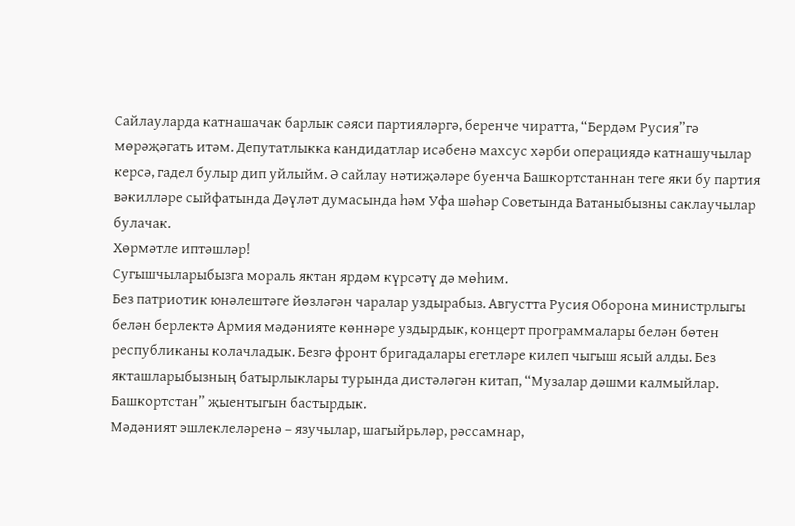Сайлауларда катнашачак барлык сәяси партияләргә, беренче чиратта, “Бердәм Русия”гә мөрәҗәгать итәм. Депутатлыкка кандидатлар исәбенә махсус хәрби операциядә катнашучылар керсә, гадел булыр дип уйлыйм. Ә сайлау нәтиҗәләре буенча Башкортстаннан теге яки бу партия вәкилләре сыйфатында Дәүләт думасында һәм Уфа шәһәр Советында Ватаныбызны саклаучылар булачак.
Хөрмәтле иптәшләр!
Сугышчыларыбызга мораль яктан ярдәм күрсәтү дә мөһим.
Без патриотик юнәлештәге йөзләгән чаралар уздырабыз. Августта Русия Оборона министрлыгы белән берлектә Армия мәдәнияте көннәре уздырдык, концерт программалары белән бөтен республиканы колачладык. Безгә фронт бригадалары егетләре килеп чыгыш ясый алды. Без якташларыбызның батырлыклары турында дистәләгән китап, “Музалар дәшми калмыйлар. Башкортстан” җыентыгын бастырдык.
Мәдәният эшлеклеләренә – язучылар, шагыйрьләр, рәссамнар,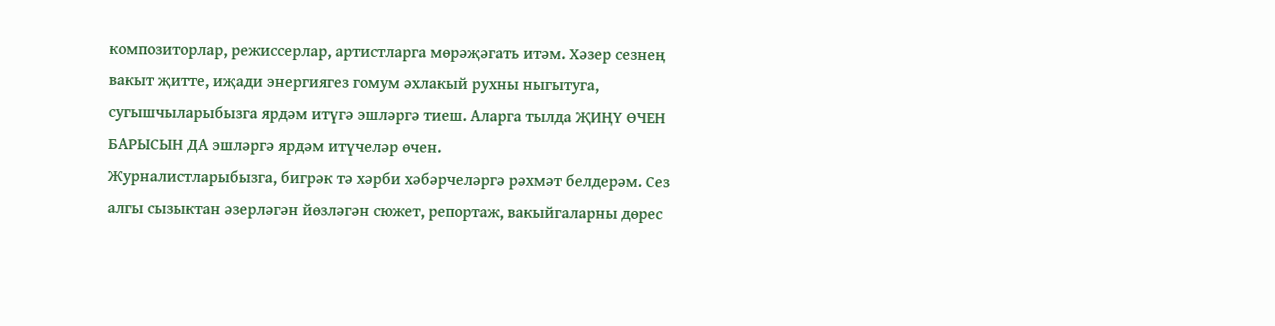композиторлар, режиссерлар, артистларга мөрәҗәгать итәм. Хәзер сезнең вакыт җитте, иҗади энергиягез гомум әхлакый рухны ныгытуга, сугышчыларыбызга ярдәм итүгә эшләргә тиеш. Аларга тылда ҖИҢҮ ӨЧЕН БАРЫСЫН ДА эшләргә ярдәм итүчеләр өчен.
Журналистларыбызга, бигрәк тә хәрби хәбәрчеләргә рәхмәт белдерәм. Сез алгы сызыктан әзерләгән йөзләгән сюжет, репортаж, вакыйгаларны дөрес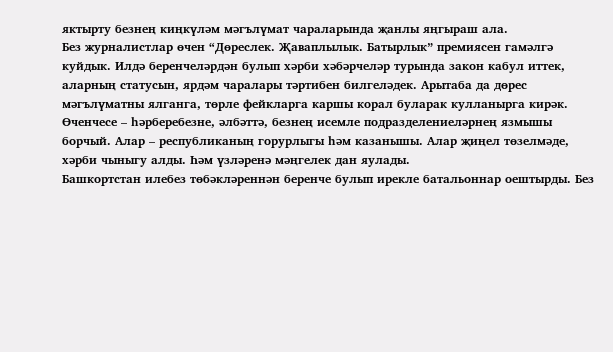яктырту безнең киңкүләм мәгълүмат чараларында җанлы яңгыраш ала.
Без журналистлар өчен “Дөреслек. Җаваплылык. Батырлык” премиясен гамәлгә куйдык. Илдә беренчеләрдән булып хәрби хәбәрчеләр турында закон кабул иттек, аларның статусын, ярдәм чаралары тәртибен билгеләдек. Арытаба да дөрес мәгълүматны ялганга, төрле фейкларга каршы корал буларак кулланырга кирәк.
Өченчесе – һәрберебезне, әлбәттә, безнең исемле подразделениеләрнең язмышы борчый. Алар – республиканың горурлыгы һәм казанышы. Алар җиңел төзелмәде, хәрби чыныгу алды. Һәм үзләренә мәңгелек дан яулады.
Башкортстан илебез төбәкләреннән беренче булып ирекле батальоннар оештырды. Без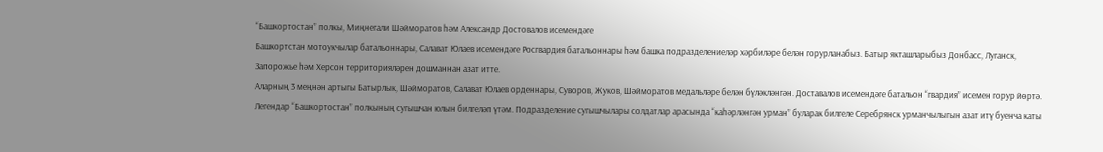“Башкортостан” полкы, Миңнегали Шәйморатов һәм Александр Достовалов исемендәге
Башкортстан мотоукчылар батальоннары, Салават Юлаев исемендәге Росгвардия батальоннары һәм башка подразделениеләр хәрбиләре белән горурланабыз. Батыр якташларыбыз Донбасс, Луганск, Запорожье һәм Херсон территорияләрен дошманнан азат итте.
Аларның 3 меңнән артыгы Батырлык, Шәйморатов, Салават Юлаев орденнары, Суворов, Жуков, Шәйморатов медальләре белән бүләкләнгән. Доставалов исемендәге батальон “гвардия” исемен горур йөртә.
Легендар “Башкортостан” полкының сугышчан юлын билгеләп үтәм. Подразделение сугышчылары солдатлар арасында “каһәрләнгән урман” буларак билгеле Серебрянск урманчылыгын азат итү буенча каты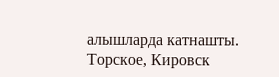алышларда катнашты. Торское, Кировск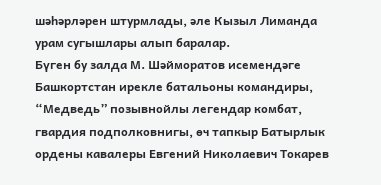шәһәрләрен штурмлады, әле Кызыл Лиманда урам сугышлары алып баралар.
Бүген бу залда М. Шәйморатов исемендәге Башкортстан ирекле батальоны командиры, “Медведь” позывнойлы легендар комбат, гвардия подполковнигы, өч тапкыр Батырлык ордены кавалеры Евгений Николаевич Токарев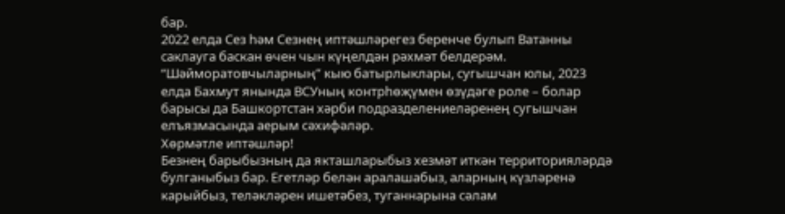бар.
2022 елда Сез һәм Сезнең иптәшләрегез беренче булып Ватанны саклауга баскан өчен чын күңелдән рәхмәт белдерәм. “Шәйморатовчыларның” кыю батырлыклары, сугышчан юлы, 2023 елда Бахмут янында ВСУның контрһөҗүмен өзүдәге роле – болар барысы да Башкортстан хәрби подразделениеләренең сугышчан елъязмасында аерым сәхифәләр.
Хөрмәтле иптәшләр!
Безнең барыбызның да якташларыбыз хезмәт иткән территорияләрдә булганыбыз бар. Егетләр белән аралашабыз, аларның күзләренә карыйбыз, теләкләрен ишетәбез, туганнарына сәлам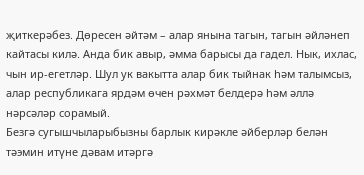җиткерәбез. Дөресен әйтәм – алар янына тагын, тагын әйләнеп кайтасы килә. Анда бик авыр, әмма барысы да гадел. Нык, ихлас, чын ир-егетләр. Шул ук вакытта алар бик тыйнак һәм талымсыз, алар республикага ярдәм өчен рәхмәт белдерә һәм әллә нәрсәләр сорамый.
Безгә сугышчыларыбызны барлык кирәкле әйберләр белән тәэмин итүне дәвам итәргә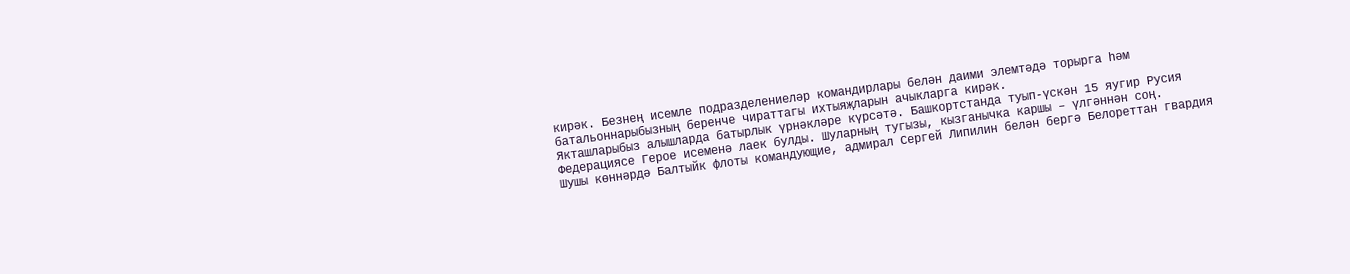кирәк. Безнең исемле подразделениеләр командирлары белән даими элемтәдә торырга һәм батальоннарыбызның беренче чираттагы ихтыяҗларын ачыкларга кирәк.
Якташларыбыз алышларда батырлык үрнәкләре күрсәтә. Башкортстанда туып-үскән 15 яугир Русия Федерациясе Герое исеменә лаек булды. Шуларның тугызы, кызганычка каршы – үлгәннән соң.
Шушы көннәрдә Балтыйк флоты командующие, адмирал Сергей Липилин белән бергә Белореттан гвардия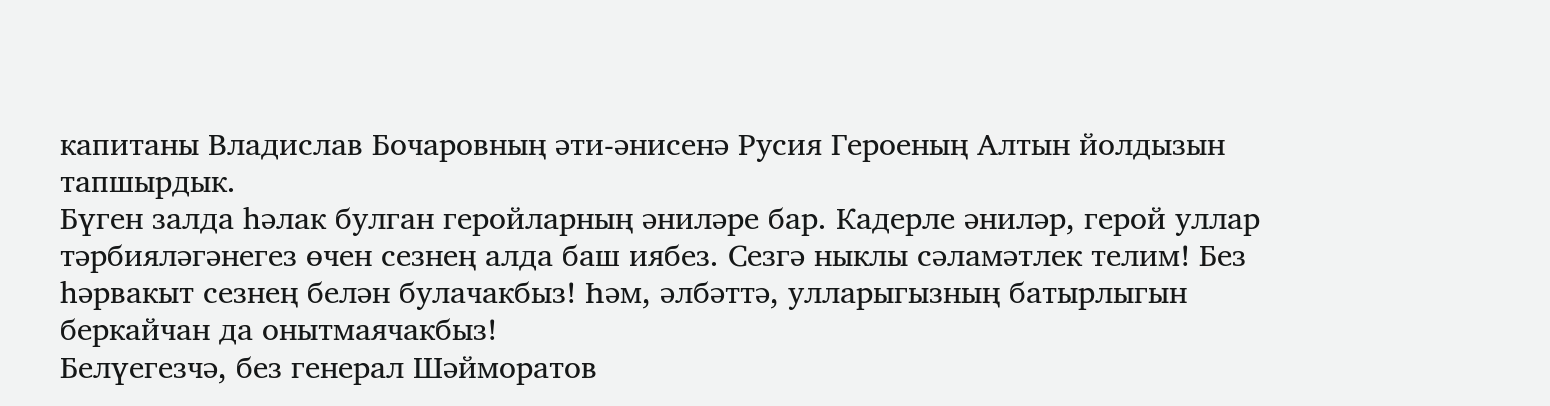капитаны Владислав Бочаровның әти-әнисенә Русия Героеның Алтын йолдызын тапшырдык.
Бүген залда һәлак булган геройларның әниләре бар. Кадерле әниләр, герой уллар тәрбияләгәнегез өчен сезнең алда баш иябез. Сезгә ныклы сәламәтлек телим! Без һәрвакыт сезнең белән булачакбыз! Һәм, әлбәттә, улларыгызның батырлыгын беркайчан да онытмаячакбыз!
Белүегезчә, без генерал Шәйморатов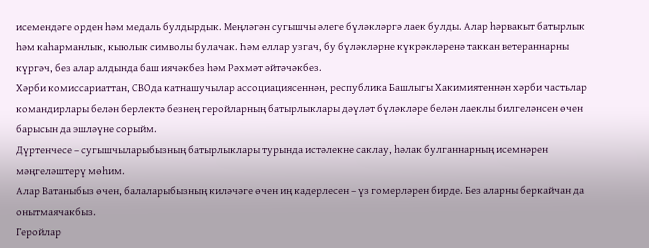исемендәге орден һәм медаль булдырдык. Меңләгән сугышчы әлеге бүләкләргә лаек булды. Алар һәрвакыт батырлык һәм каһарманлык, кыюлык символы булачак. Һәм еллар узгач, бу бүләкләрне күкрәкләренә таккан ветераннарны күргәч, без алар алдында баш иячәкбез һәм Рәхмәт әйтәчәкбез.
Хәрби комиссариаттан, СВОда катнашучылар ассоциациясеннән, республика Башлыгы Хакимиятеннән хәрби частьлар командирлары белән берлектә безнең геройларның батырлыклары дәүләт бүләкләре белән лаеклы билгеләнсен өчен барысын да эшләүне сорыйм.
Дүртенчесе – сугышчыларыбызның батырлыклары турында истәлекне саклау, һәлак булганнарның исемнәрен мәңгеләштерү мөһим.
Алар Ватаныбыз өчен, балаларыбызның киләчәге өчен иң кадерлесен – үз гомерләрен бирде. Без аларны беркайчан да онытмаячакбыз.
Геройлар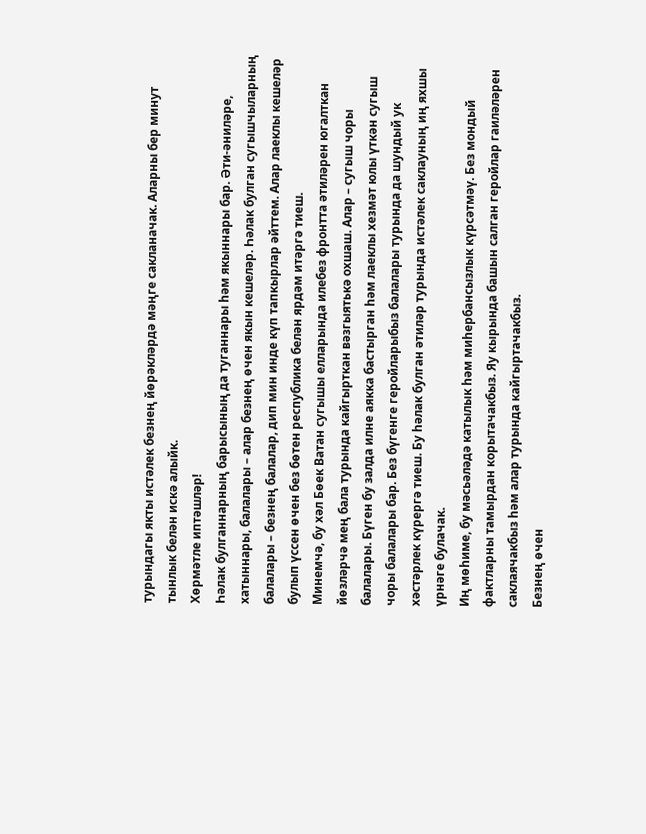турындагы якты истәлек безнең йөрәкләрдә мәңге сакланачак. Аларны бер минут тынлык белән искә алыйк.
Хөрмәтле иптәшләр!
Һәлак булганнарның барысының да туганнары һәм якыннары бар. Әти-әниләре, хатыннары, балалары – алар безнең өчен якын кешеләр. Һәлак булган сугышчыларның балалары – безнең балалар, дип мин инде күп тапкырлар әйттем. Алар лаеклы кешеләр булып үссен өчен без бөтен республика белән ярдәм итәргә тиеш.
Минемчә, бу хәл Бөек Ватан сугышы елларында илебез фронтта әтиләрен югалткан йөзләрчә мең бала турында кайгырткан вәзгыятькә охшаш. Алар – сугыш чоры балалары. Бүген бу залда илне аякка бастырган һәм лаеклы хезмәт юлы үткән сугыш чоры балалары бар. Без бүгенге геройларыбыз балалары турында да шундый ук хәстәрлек күрергә тиеш. Бу һәлак булган әтиләр турында истәлек саклауның иң яхшы үрнәге булачак.
Иң мөһиме, бу мәсьәләдә катылык һәм миһербансызлык күрсәтмәү. Без мондый фактларны тамырдан корытачакбыз. Яу кырында башын салган геройлар гаиләләрен саклаячакбыз һәм алар турында кайгыртачакбыз.
Безнең өчен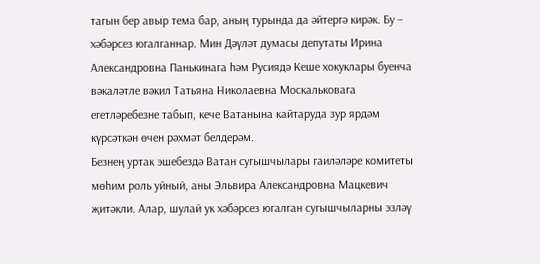тагын бер авыр тема бар, аның турында да әйтергә кирәк. Бу – хәбәрсез югалганнар. Мин Дәүләт думасы депутаты Ирина Александровна Панькинага һәм Русиядә Кеше хокуклары буенча вәкаләтле вәкил Татьяна Николаевна Москальковага егетләребезне табып, кече Ватанына кайтаруда зур ярдәм күрсәткән өчен рәхмәт белдерәм.
Безнең уртак эшебездә Ватан сугышчылары гаиләләре комитеты мөһим роль уйный, аны Эльвира Александровна Мацкевич җитәкли. Алар, шулай ук хәбәрсез югалган сугышчыларны эзләү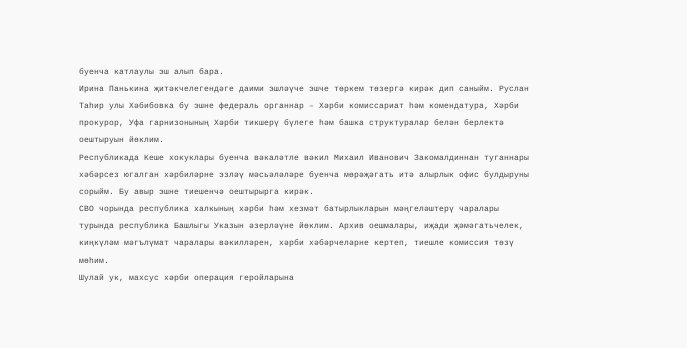буенча катлаулы эш алып бара.
Ирина Панькина җитәкчелегендәге даими эшләүче эшче төркем төзергә кирәк дип саныйм. Руслан Таһир улы Хәбибовка бу эшне федераль органнар – Хәрби комиссариат һәм комендатура, Хәрби прокурор, Уфа гарнизонының Хәрби тикшерү бүлеге һәм башка структуралар белән берлектә оештыруын йөклим.
Республикада Кеше хокуклары буенча вәкаләтле вәкил Михаил Иванович Закомалдиннан туганнары хәбәрсез югалган хәрбиләрне эзләү мәсьәләләре буенча мөрәҗәгать итә алырлык офис булдыруны сорыйм. Бу авыр эшне тиешенчә оештырырга кирәк.
СВО чорында республика халкының хәрби һәм хезмәт батырлыкларын мәңгеләштерү чаралары турында республика Башлыгы Указын әзерләүне йөклим. Архив оешмалары, иҗади җәмәгатьчелек, киңкүләм мәгълүмат чаралары вәкилләрен, хәрби хәбәрчеләрне кертеп, тиешле комиссия төзү мөһим.
Шулай ук, махсус хәрби операция геройларына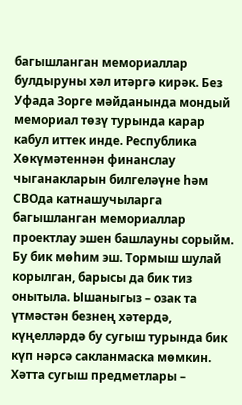багышланган мемориаллар булдыруны хәл итәргә кирәк. Без Уфада Зорге мәйданында мондый мемориал төзү турында карар кабул иттек инде. Республика Хөкүмәтеннән финанслау чыганакларын билгеләүне һәм СВОда катнашучыларга багышланган мемориаллар проектлау эшен башлауны сорыйм.
Бу бик мөһим эш. Тормыш шулай корылган, барысы да бик тиз онытыла. Ышаныгыз – озак та үтмәстән безнең хәтердә, күңелләрдә бу сугыш турында бик күп нәрсә сакланмаска мөмкин. Хәтта сугыш предметлары –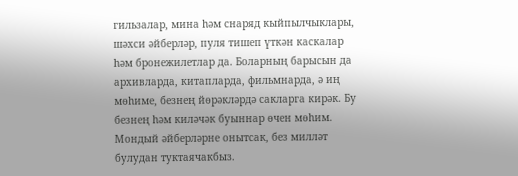гильзалар, мина һәм снаряд кыйпылчыклары, шәхси әйберләр, пуля тишеп үткән каскалар һәм бронежилетлар да. Боларның барысын да архивларда, китапларда, фильмнарда, ә иң мөһиме, безнең йөрәкләрдә сакларга кирәк. Бу безнең һәм киләчәк буыннар өчен мөһим. Мондый әйберләрне онытсак, без милләт булудан туктаячакбыз.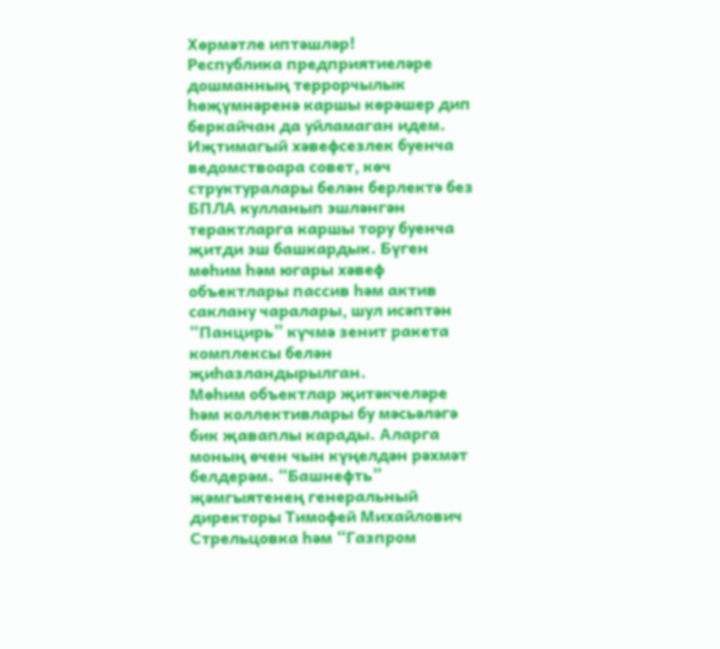Хөрмәтле иптәшләр!
Республика предприятиеләре дошманның террорчылык һөҗүмнәренә каршы көрәшер дип беркайчан да уйламаган идем. Иҗтимагый хәвефсезлек буенча ведомствоара совет, көч структуралары белән берлектә без БПЛА кулланып эшләнгән терактларга каршы тору буенча җитди эш башкардык. Бүген мөһим һәм югары хәвеф объектлары пассив һәм актив саклану чаралары, шул исәптән “Панцирь” күчмә зенит ракета комплексы белән җиһазландырылган.
Мөһим объектлар җитәкчеләре һәм коллективлары бу мәсьәләгә бик җаваплы карады. Аларга моның өчен чын күңелдән рәхмәт белдерәм. “Башнефть” җәмгыятенең генеральный директоры Тимофей Михайлович Стрельцовка һәм “Газпром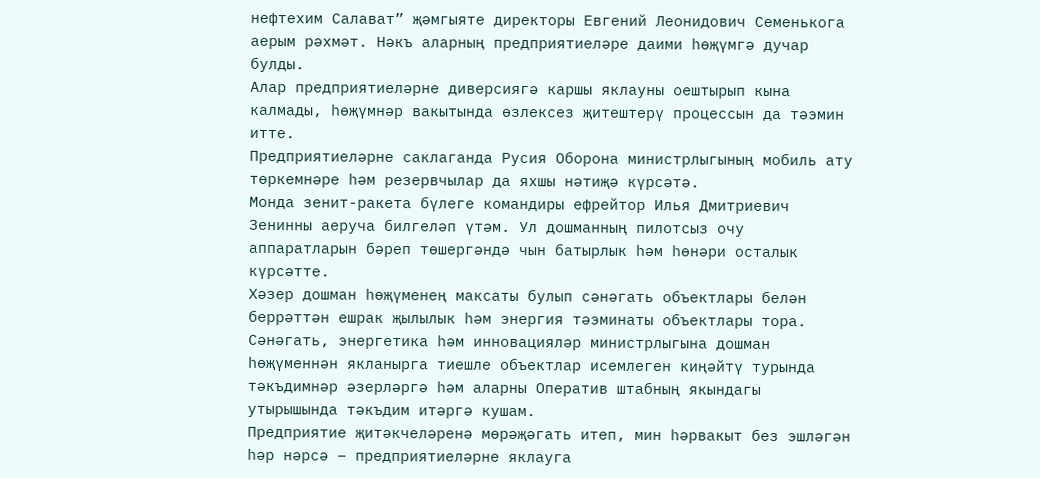нефтехим Салават” җәмгыяте директоры Евгений Леонидович Семенькога аерым рәхмәт. Нәкъ аларның предприятиеләре даими һөҗүмгә дучар булды.
Алар предприятиеләрне диверсиягә каршы яклауны оештырып кына калмады, һөҗүмнәр вакытында өзлексез җитештерү процессын да тәэмин итте.
Предприятиеләрне саклаганда Русия Оборона министрлыгының мобиль ату төркемнәре һәм резервчылар да яхшы нәтиҗә күрсәтә.
Монда зенит-ракета бүлеге командиры ефрейтор Илья Дмитриевич Зенинны аеруча билгеләп үтәм. Ул дошманның пилотсыз очу аппаратларын бәреп төшергәндә чын батырлык һәм һөнәри осталык күрсәтте.
Хәзер дошман һөҗүменең максаты булып сәнәгать объектлары белән беррәттән ешрак җылылык һәм энергия тәэминаты объектлары тора. Сәнәгать, энергетика һәм инновацияләр министрлыгына дошман һөҗүменнән якланырга тиешле объектлар исемлеген киңәйтү турында тәкъдимнәр әзерләргә һәм аларны Оператив штабның якындагы утырышында тәкъдим итәргә кушам.
Предприятие җитәкчеләренә мөрәҗәгать итеп, мин һәрвакыт без эшләгән һәр нәрсә – предприятиеләрне яклауга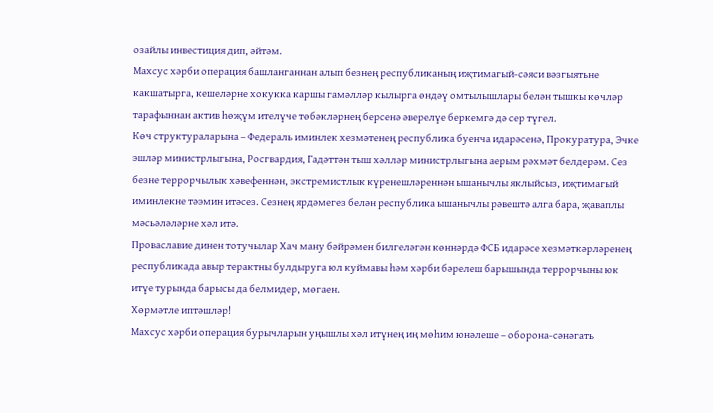озайлы инвестиция дип, әйтәм.
Махсус хәрби операция башланганнан алып безнең республиканың иҗтимагый-сәяси вәзгыятьне какшатырга, кешеләрне хокукка каршы гамәлләр кылырга өндәү омтылышлары белән тышкы көчләр тарафыннан актив һөҗүм ителүче төбәкләрнең берсенә әверелүе беркемгә дә сер түгел.
Көч структураларына – Федераль иминлек хезмәтенең республика буенча идарәсенә, Прокуратура, Эчке эшләр министрлыгына, Росгвардия, Гадәттән тыш хәлләр министрлыгына аерым рәхмәт белдерәм. Сез безне террорчылык хәвефеннән, экстремистлык күренешләреннән ышанычлы яклыйсыз, иҗтимагый иминлекне тәэмин итәсез. Сезнең ярдәмегез белән республика ышанычлы рәвештә алга бара, җаваплы мәсьәләләрне хәл итә.
Проваславие динен тотучылар Хач ману бәйрәмен билгеләгән көннәрдә ФСБ идарәсе хезмәткәрләренең республикада авыр терактны булдыруга юл куймавы һәм хәрби бәрелеш барышында террорчыны юк итүе турында барысы да белмидер, мөгаен.
Хөрмәтле иптәшләр!
Махсус хәрби операция бурычларын уңышлы хәл итүнең иң мөһим юнәлеше – оборона-сәнәгать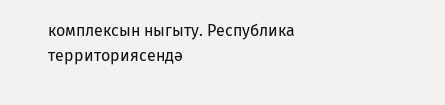комплексын ныгыту. Республика территориясендә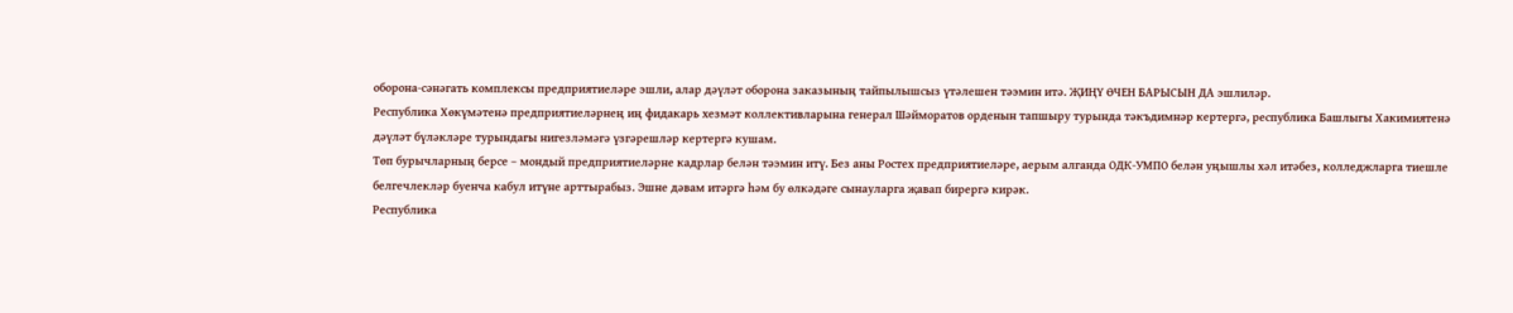оборона-сәнәгать комплексы предприятиеләре эшли, алар дәүләт оборона заказының тайпылышсыз үтәлешен тәэмин итә. ҖИҢҮ ӨЧЕН БАРЫСЫН ДА эшлиләр.
Республика Хөкүмәтенә предприятиеләрнең иң фидакарь хезмәт коллективларына генерал Шәйморатов орденын тапшыру турында тәкъдимнәр кертергә, республика Башлыгы Хакимиятенә дәүләт бүләкләре турындагы нигезләмәгә үзгәрешләр кертергә кушам.
Төп бурычларның берсе – мондый предприятиеләрне кадрлар белән тәэмин итү. Без аны Ростех предприятиеләре, аерым алганда ОДК-УМПО белән уңышлы хәл итәбез, колледжларга тиешле белгечлекләр буенча кабул итүне арттырабыз. Эшне дәвам итәргә һәм бу өлкәдәге сынауларга җавап бирергә кирәк.
Республика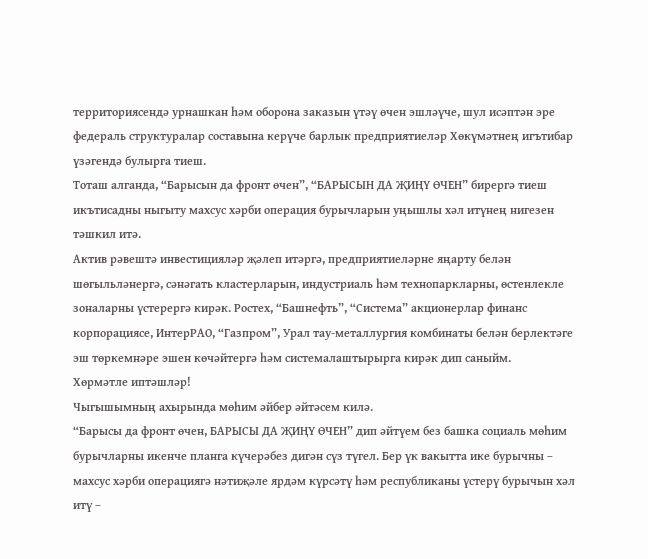территориясендә урнашкан һәм оборона заказын үтәү өчен эшләүче, шул исәптән эре федераль структуралар составына керүче барлык предприятиеләр Хөкүмәтнең игътибар үзәгендә булырга тиеш.
Тоташ алганда, “Барысын да фронт өчен”, “БАРЫСЫН ДА ҖИҢҮ ӨЧЕН” бирергә тиеш икътисадны ныгыту махсус хәрби операция бурычларын уңышлы хәл итүнең нигезен тәшкил итә.
Актив рәвештә инвестицияләр җәлеп итәргә, предприятиеләрне яңарту белән шөгыльләнергә, сәнәгать кластерларын, индустриаль һәм технопаркларны, өстенлекле зоналарны үстерергә кирәк. Ростех, “Башнефть”, “Система” акционерлар финанс корпорациясе, ИнтерРАО, “Газпром”, Урал тау-металлургия комбинаты белән берлектәге эш төркемнәре эшен көчәйтергә һәм системалаштырырга кирәк дип саныйм.
Хөрмәтле иптәшләр!
Чыгышымның ахырында мөһим әйбер әйтәсем килә.
“Барысы да фронт өчен, БАРЫСЫ ДА ҖИҢҮ ӨЧЕН” дип әйтүем без башка социаль мөһим бурычларны икенче планга күчерәбез дигән сүз түгел. Бер үк вакытта ике бурычны – махсус хәрби операциягә нәтиҗәле ярдәм күрсәтү һәм республиканы үстерү бурычын хәл итү –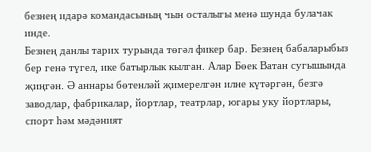безнең идарә командасының чын осталыгы менә шунда булачак инде.
Безнең данлы тарих турында төгәл фикер бар. Безнең бабаларыбыз бер генә түгел, ике батырлык кылган. Алар Бөек Ватан сугышында җиңгән. Ә аннары бөтенләй җимерелгән илне күтәргән, безгә заводлар, фабрикалар, йортлар, театрлар, югары уку йортлары, спорт һәм мәдәният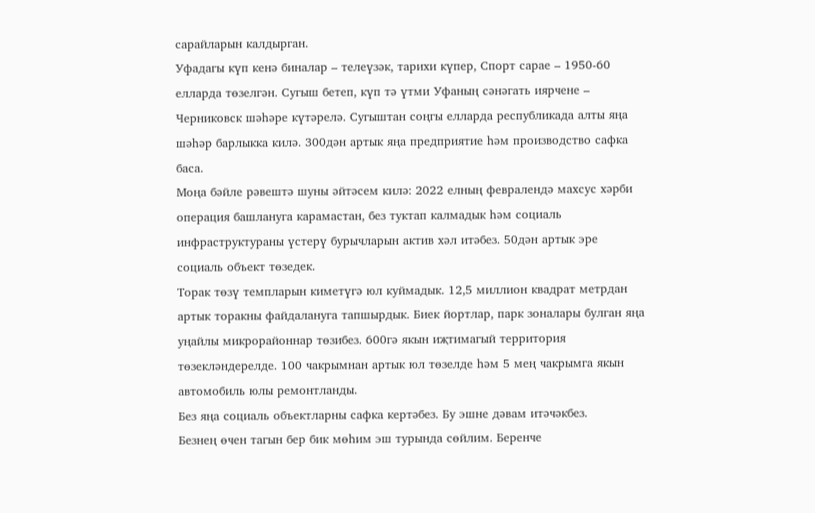сарайларын калдырган.
Уфадагы күп кенә биналар – телеүзәк, тарихи күпер, Спорт сарае – 1950-60 елларда төзелгән. Сугыш бетеп, күп тә үтми Уфаның сәнәгать иярчене – Черниковск шәһәре күтәрелә. Сугыштан соңгы елларда республикада алты яңа шәһәр барлыкка килә. 300дән артык яңа предприятие һәм производство сафка баса.
Моңа бәйле рәвештә шуны әйтәсем килә: 2022 елның февралендә махсус хәрби операция башлануга карамастан, без туктап калмадык һәм социаль инфраструктураны үстерү бурычларын актив хәл итәбез. 50дән артык эре социаль объект төзедек.
Торак төзү темпларын киметүгә юл куймадык. 12,5 миллион квадрат метрдан артык торакны файдалануга тапшырдык. Биек йортлар, парк зоналары булган яңа уңайлы микрорайоннар төзибез. 600гә якын иҗтимагый территория төзекләндерелде. 100 чакрымнан артык юл төзелде һәм 5 мең чакрымга якын автомобиль юлы ремонтланды.
Без яңа социаль объектларны сафка кертәбез. Бу эшне дәвам итәчәкбез.
Безнең өчен тагын бер бик мөһим эш турында сөйлим. Беренче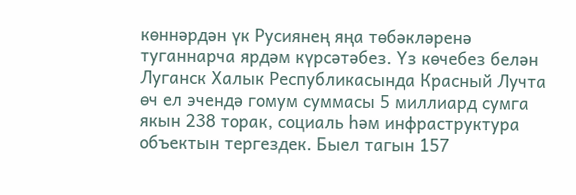көннәрдән үк Русиянең яңа төбәкләренә туганнарча ярдәм күрсәтәбез. Үз көчебез белән Луганск Халык Республикасында Красный Лучта өч ел эчендә гомум суммасы 5 миллиард сумга якын 238 торак, социаль һәм инфраструктура объектын тергездек. Быел тагын 157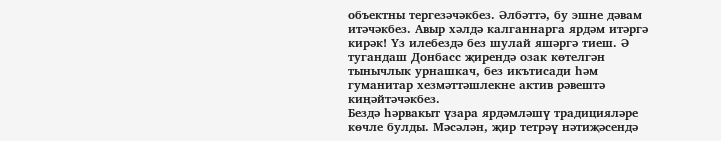объектны тергезәчәкбез. Әлбәттә, бу эшне дәвам итәчәкбез. Авыр хәлдә калганнарга ярдәм итәргә кирәк! Үз илебездә без шулай яшәргә тиеш. Ә тугандаш Донбасс җирендә озак көтелгән тынычлык урнашкач, без икътисади һәм гуманитар хезмәттәшлекне актив рәвештә киңәйтәчәкбез.
Бездә һәрвакыт үзара ярдәмләшү традицияләре көчле булды. Мәсәлән, җир тетрәү нәтиҗәсендә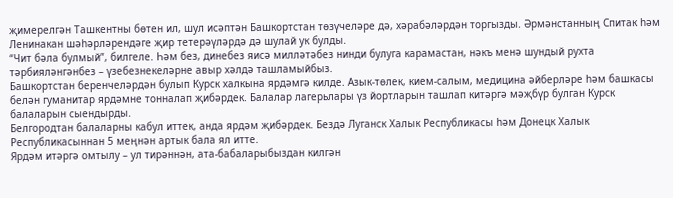җимерелгән Ташкентны бөтен ил, шул исәптән Башкортстан төзүчеләре дә, хәрабәләрдән торгызды. Әрмәнстанның Спитак һәм Ленинакан шәһәрләрендәге җир тетерәүләрдә дә шулай ук булды.
“Чит бәла булмый”, билгеле. Һәм без, динебез яисә милләтәбез нинди булуга карамастан, нәкъ менә шундый рухта тәрбияләнгәнбез – үзебезнекеләрне авыр хәлдә ташламыйбыз.
Башкортстан беренчеләрдән булып Курск халкына ярдәмгә килде. Азык-төлек, кием-салым, медицина әйберләре һәм башкасы белән гуманитар ярдәмне тонналап җибәрдек. Балалар лагерьлары үз йортларын ташлап китәргә мәҗбүр булган Курск балаларын сыендырды.
Белгородтан балаларны кабул иттек, анда ярдәм җибәрдек. Бездә Луганск Халык Республикасы һәм Донецк Халык Республикасыннан 5 меңнән артык бала ял итте.
Ярдәм итәргә омтылу – ул тирәннән, ата-бабаларыбыздан килгән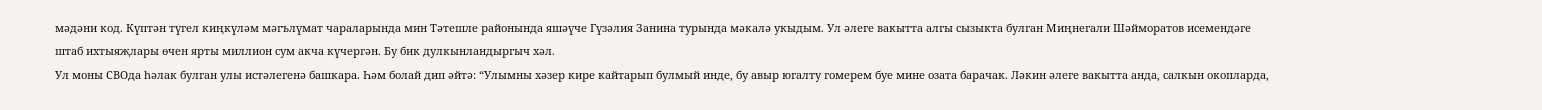мәдәни код. Күптән түгел киңкүләм мәгълүмат чараларында мин Тәтешле районында яшәүче Гүзәлия Занина турында мәкалә укыдым. Ул әлеге вакытта алгы сызыкта булган Миңнегали Шәйморатов исемендәге штаб ихтыяҗлары өчен ярты миллион сум акча күчергән. Бу бик дулкынландыргыч хәл.
Ул моны СВОда һәлак булган улы истәлегенә башкара. Һәм болай дип әйтә: “Улымны хәзер кире кайтарып булмый инде, бу авыр югалту гомерем буе мине озата барачак. Ләкин әлеге вакытта анда, салкын окопларда,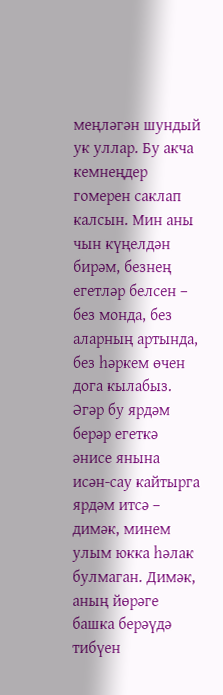меңләгән шундый ук уллар. Бу акча кемнеңдер гомерен саклап калсын. Мин аны чын күңелдән бирәм, безнең егетләр белсен – без монда, без аларның артында, без һәркем өчен дога кылабыз. Әгәр бу ярдәм берәр егеткә әнисе янына исән-сау кайтырга ярдәм итсә – димәк, минем улым юкка һәлак булмаган. Димәк, аның йөрәге башка берәүдә тибүен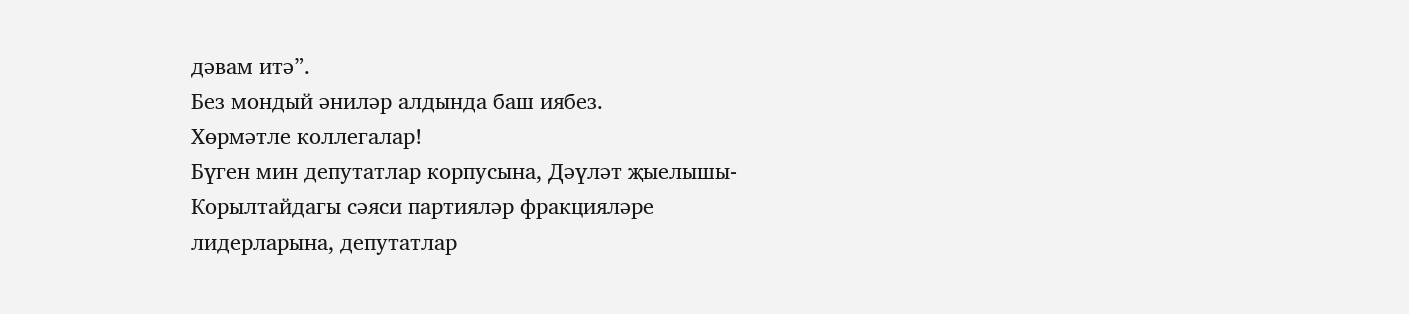дәвам итә”.
Без мондый әниләр алдында баш иябез.
Хөрмәтле коллегалар!
Бүген мин депутатлар корпусына, Дәүләт җыелышы-Корылтайдагы сәяси партияләр фракцияләре лидерларына, депутатлар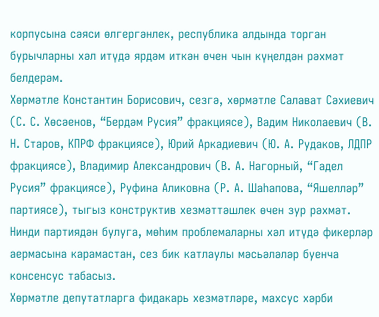корпусына сәяси өлгергәнлек, республика алдында торган бурычларны хәл итүдә ярдәм иткән өчен чын күңелдән рәхмәт белдерәм.
Хөрмәтле Константин Борисович, сезгә, хөрмәтле Салават Сәхиевич (С. С. Хөсәенов, “Бердәм Русия” фракциясе), Вадим Николаевич (В. Н. Старов, КПРФ фракциясе), Юрий Аркадиевич (Ю. А. Рудаков, ЛДПР фракциясе), Владимир Александрович (В. А. Нагорный, “Гадел Русия” фракциясе), Руфина Аликовна (Р. А. Шаһапова, “Яшелләр” партиясе), тыгыз конструктив хезмәттәшлек өчен зур рәхмәт. Нинди партиядән булуга, мөһим проблемаларны хәл итүдә фикерләр аермасына карамастан, сез бик катлаулы мәсьәләләр буенча консенсус табасыз.
Хөрмәтле депутатларга фидакарь хезмәтләре, махсус хәрби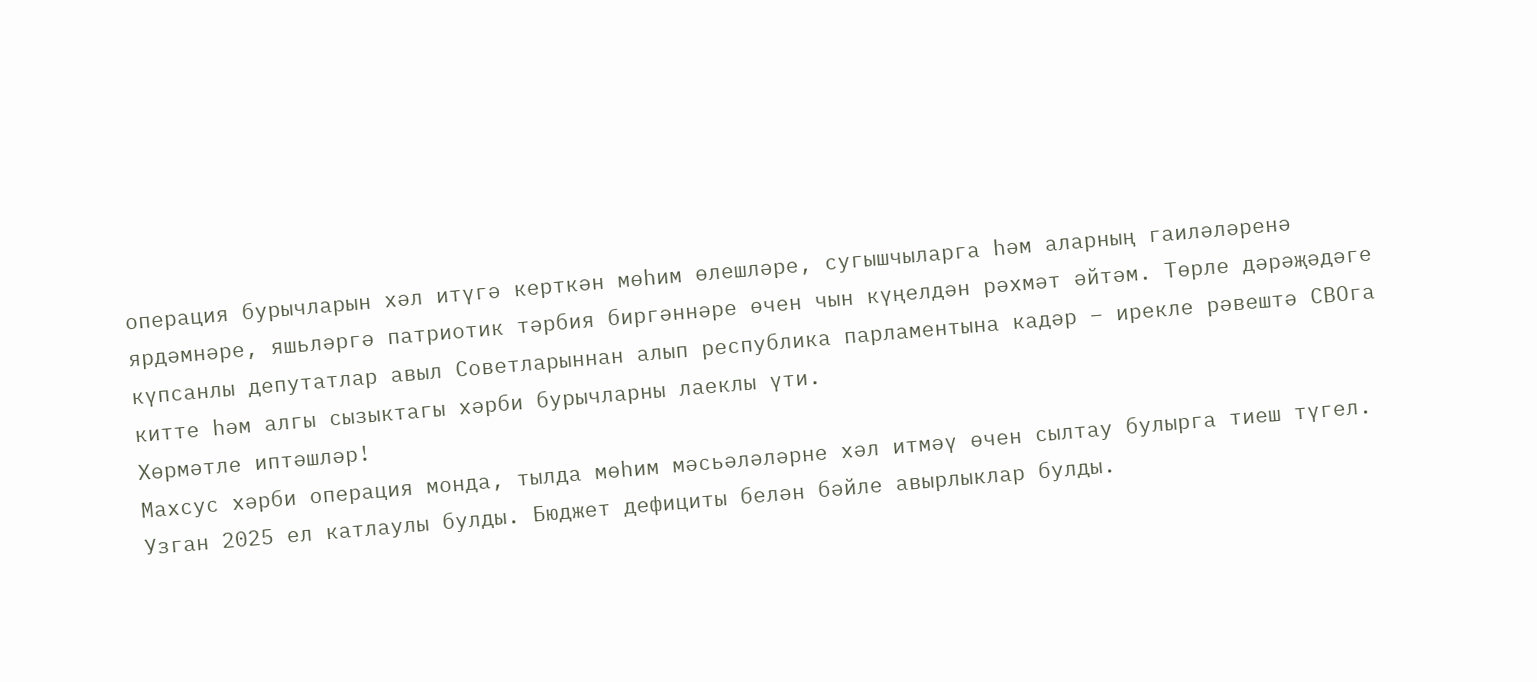операция бурычларын хәл итүгә керткән мөһим өлешләре, сугышчыларга һәм аларның гаиләләренә ярдәмнәре, яшьләргә патриотик тәрбия биргәннәре өчен чын күңелдән рәхмәт әйтәм. Төрле дәрәҗәдәге күпсанлы депутатлар авыл Советларыннан алып республика парламентына кадәр – ирекле рәвештә СВОга китте һәм алгы сызыктагы хәрби бурычларны лаеклы үти.
Хөрмәтле иптәшләр!
Махсус хәрби операция монда, тылда мөһим мәсьәләләрне хәл итмәү өчен сылтау булырга тиеш түгел. Узган 2025 ел катлаулы булды. Бюджет дефициты белән бәйле авырлыклар булды.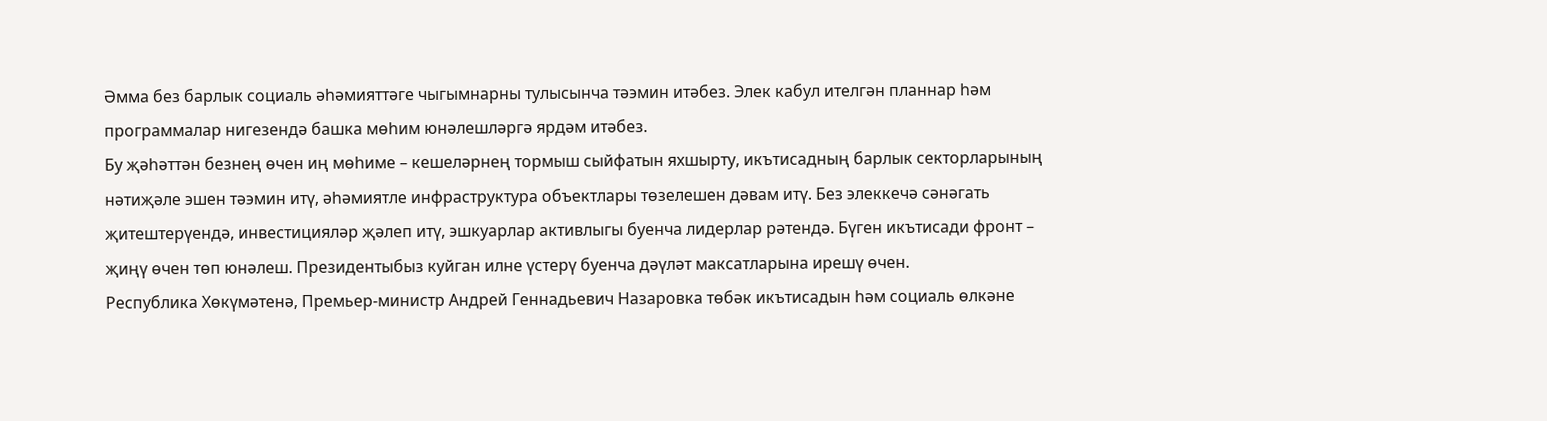Әмма без барлык социаль әһәмияттәге чыгымнарны тулысынча тәэмин итәбез. Элек кабул ителгән планнар һәм программалар нигезендә башка мөһим юнәлешләргә ярдәм итәбез.
Бу җәһәттән безнең өчен иң мөһиме – кешеләрнең тормыш сыйфатын яхшырту, икътисадның барлык секторларының нәтиҗәле эшен тәэмин итү, әһәмиятле инфраструктура объектлары төзелешен дәвам итү. Без элеккечә сәнәгать җитештерүендә, инвестицияләр җәлеп итү, эшкуарлар активлыгы буенча лидерлар рәтендә. Бүген икътисади фронт – җиңү өчен төп юнәлеш. Президентыбыз куйган илне үстерү буенча дәүләт максатларына ирешү өчен.
Республика Хөкүмәтенә, Премьер-министр Андрей Геннадьевич Назаровка төбәк икътисадын һәм социаль өлкәне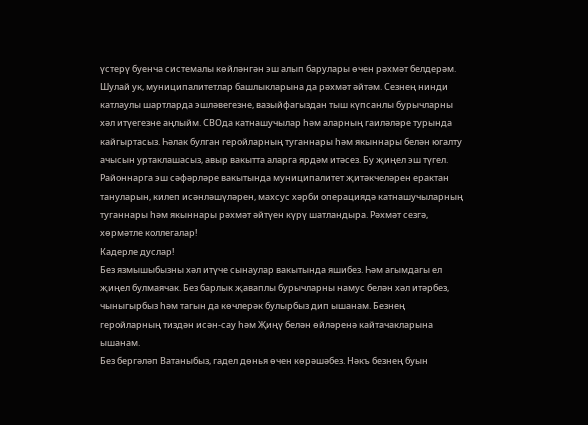үстерү буенча системалы көйләнгән эш алып барулары өчен рәхмәт белдерәм.
Шулай ук, муниципалитетлар башлыкларына да рәхмәт әйтәм. Сезнең нинди катлаулы шартларда эшләвегезне, вазыйфагыздан тыш күпсанлы бурычларны хәл итүегезне аңлыйм. СВОда катнашучылар һәм аларның гаиләләре турында кайгыртасыз. Һәлак булган геройларның туганнары һәм якыннары белән югалту ачысын уртаклашасыз, авыр вакытта аларга ярдәм итәсез. Бу җиңел эш түгел.
Районнарга эш сәфәрләре вакытында муниципалитет җитәкчеләрен ерактан тануларын, килеп исәнләшүләрен, махсус хәрби операциядә катнашучыларның туганнары һәм якыннары рәхмәт әйтүен күрү шатландыра. Рәхмәт сезгә, хөрмәтле коллегалар!
Кадерле дуслар!
Без язмышыбызны хәл итүче сынаулар вакытында яшибез. Һәм агымдагы ел җиңел булмаячак. Без барлык җаваплы бурычларны намус белән хәл итәрбез, чыныгырбыз һәм тагын да көчлерәк булырбыз дип ышанам. Безнең геройларның тиздән исән-сау һәм Җиңү белән өйләренә кайтачакларына ышанам.
Без бергәләп Ватаныбыз, гадел дөнья өчен көрәшәбез. Нәкъ безнең буын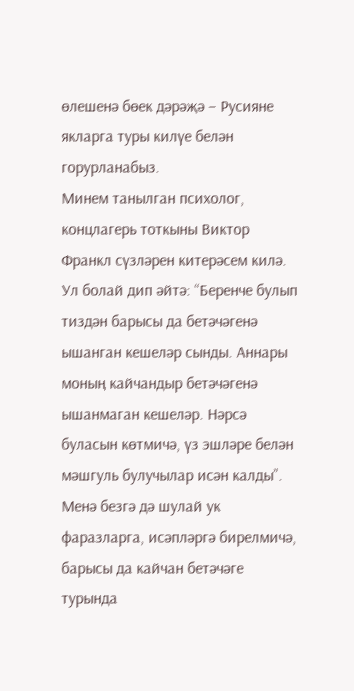өлешенә бөек дәрәҗә – Русияне якларга туры килүе белән горурланабыз.
Минем танылган психолог, концлагерь тоткыны Виктор Франкл сүзләрен китерәсем килә. Ул болай дип әйтә: “Беренче булып тиздән барысы да бетәчәгенә ышанган кешеләр сынды. Аннары моның кайчандыр бетәчәгенә ышанмаган кешеләр. Нәрсә буласын көтмичә, үз эшләре белән мәшгуль булучылар исән калды”.
Менә безгә дә шулай ук фаразларга, исәпләргә бирелмичә, барысы да кайчан бетәчәге турында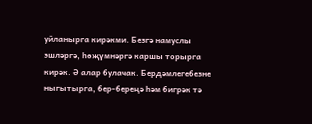уйланырга кирәкми. Безгә намуслы эшләргә, һөҗүмнәргә каршы торырга кирәк. Ә алар булачак. Бердәмлегебезне ныгытырга, бер-береңә һәм бигрәк тә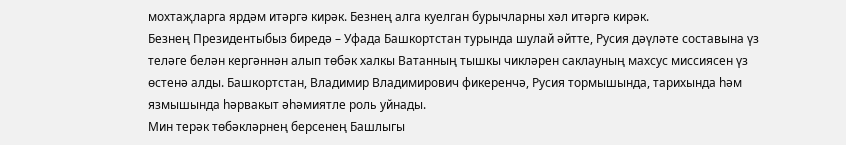мохтаҗларга ярдәм итәргә кирәк. Безнең алга куелган бурычларны хәл итәргә кирәк.
Безнең Президентыбыз биредә – Уфада Башкортстан турында шулай әйтте, Русия дәүләте составына үз теләге белән кергәннән алып төбәк халкы Ватанның тышкы чикләрен саклауның махсус миссиясен үз өстенә алды. Башкортстан, Владимир Владимирович фикеренчә, Русия тормышында, тарихында һәм язмышында һәрвакыт әһәмиятле роль уйнады.
Мин терәк төбәкләрнең берсенең Башлыгы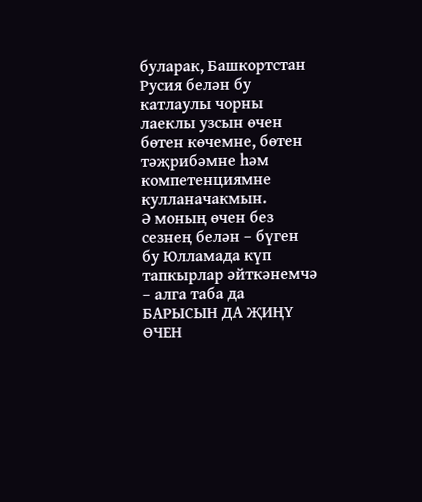буларак, Башкортстан Русия белән бу катлаулы чорны лаеклы узсын өчен бөтен көчемне, бөтен тәҗрибәмне һәм компетенциямне кулланачакмын.
Ә моның өчен без сезнең белән – бүген бу Юлламада күп тапкырлар әйткәнемчә – алга таба да БАРЫСЫН ДА ҖИҢҮ ӨЧЕН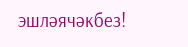эшләячәкбез!